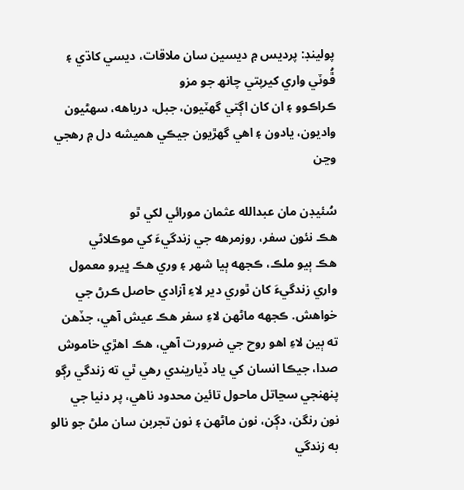پولينڊ: پرديس ۾ ديسين سان ملاقات، ديسي کاڌي ۽ ڦُوٽي واري کيرپتي چانھ جو مزو
ڪراڪوو ۽ ان کان اڳتي گهٽيون، جبل، درياهه، سهڻيون واديون، يادون ۽ اهي گهڙيون جيڪي هميشه دل ۾ رهجي وڃن

سُئيڊن مان عبدالله عثمان مورائي لکي ٿو
هڪ نئون سفر، روزمرهه جي زندگيءَ کي موڪلاڻي
هڪ ٻيو ملڪ، ڪجهه ٻيا شهر ۽ وري هڪ ڀيرو معمول واري زندگيءَ کان ٿوري دير لاءِ آزادي حاصل ڪرڻ جي خواهش. ڪجهه ماڻهن لاءِ سفر هڪ عيش آهي، جڏهن ته ٻين لاءِ اهو روح جي ضرورت آهي، هڪ اهڙي خاموش صدا، جيڪا انسان کي ياد ڏياريندي رهي ٿي ته زندگي رڳو پنهنجي سڃاتل ماحول تائين محدود ناهي، پر دنيا جي نون رنگن، دڳن، نون ماڻهن ۽ نون تجربن سان ملڻ جو نالو به زندگي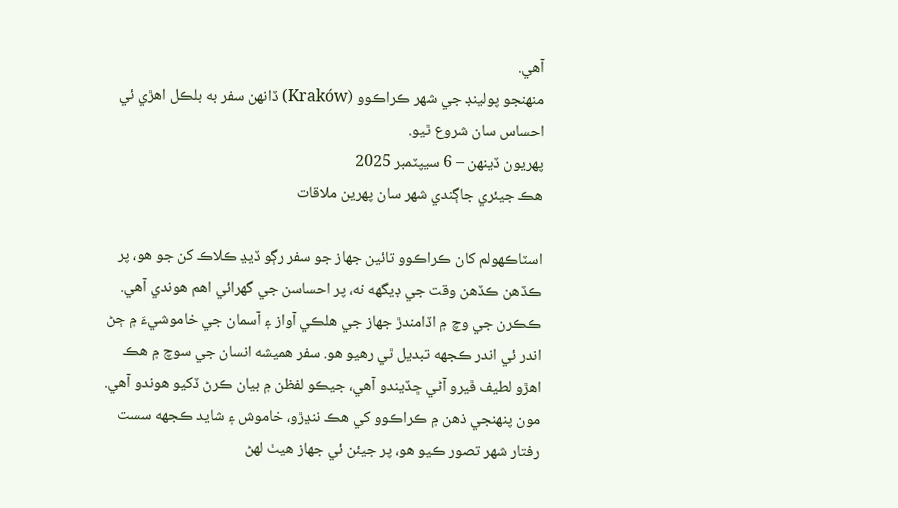آهي.
منهنجو پولينڊ جي شهر ڪراڪوو (Kraków) ڏانهن سفر به بلڪل اهڙي ئي احساس سان شروع ٿيو.
پهريون ڏينهن – 6 سيپٽمبر 2025
هڪ جيئري جاڳندي شهر سان پهرين ملاقات

اسٽاڪهولم کان ڪراڪوو تائين جهاز جو سفر رڳو ڏيڍ ڪلاڪ کن جو هو، پر ڪڏهن ڪڏهن وقت جي ڊيگهه نه، پر احساسن جي گهرائي اهم هوندي آهي. ڪڪرن جي وچ ۾ اڏامندڙ جهاز جي هلڪي آواز ۽ آسمان جي خاموشيءَ ۾ ڄڻ اندر ئي اندر ڪجهه تبديل ٿي رهيو هو. سفر هميشه انسان جي سوچ ۾ هڪ اهڙو لطيف ڦيرو آڻي ڇڏيندو آهي، جيڪو لفظن ۾ بيان ڪرڻ ڏکيو هوندو آهي.
مون پنهنجي ذهن ۾ ڪراڪوو کي هڪ ننڍڙو، خاموش ۽ شايد ڪجهه سست رفتار شهر تصور ڪيو هو، پر جيئن ئي جهاز هيٺ لهڻ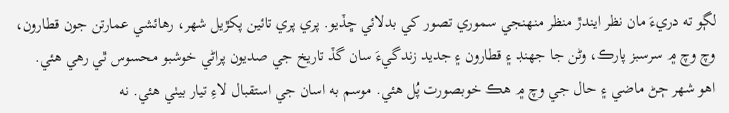لڳو ته دريءَ مان نظر ايندڙ منظر منهنجي سموري تصور کي بدلائي ڇڏيو. پري پري تائين پکڙيل شهر، رهائشي عمارتن جون قطارون، وچ وچ ۾ سرسبز پارڪ، وڻن جا جهنڊ ۽ قطارون ۽ جديد زندگيءَ سان گڏ تاريخ جي صديون پراڻي خوشبو محسوس ٿي رهي هئي.
اهو شهر ڄڻ ماضي ۽ حال جي وچ ۾ هڪ خوبصورت پُل هئي. موسم به اسان جي استقبال لاءِ تيار بيٺي هئي. نه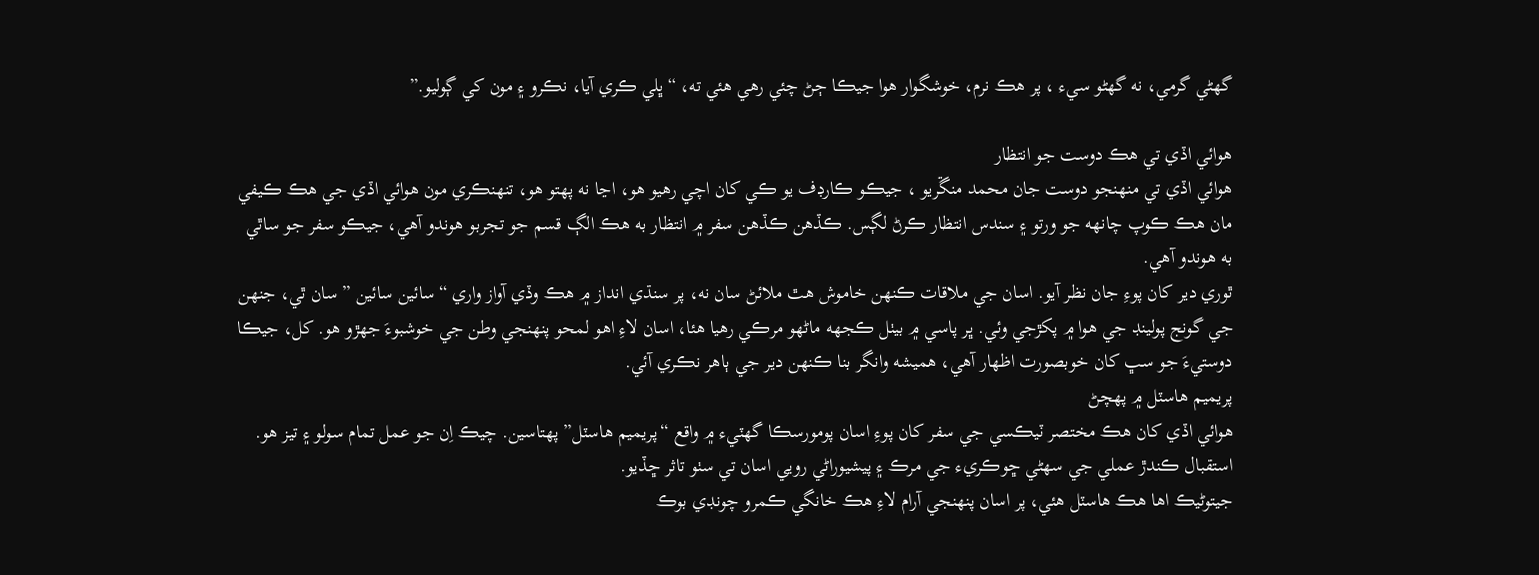گهڻي گرمي، نه گھڻو سيء ، پر هڪ نرم، خوشگوار هوا جيڪا ڄڻ چئي رهي هئي ته، “ڀلي ڪري آيا، نڪرو ۽ مون کي ڳوليو.”

هوائي اڏي تي هڪ دوست جو انتظار
هوائي اڏي تي منهنجو دوست جان محمد منڱريو ، جيڪو ڪارڊف يو ڪي کان اچي رهيو هو، اڃا نه پهتو هو، تنهنڪري مون هوائي اڏي جي هڪ ڪيفي مان هڪ ڪوپ چانهه جو ورتو ۽ سندس انتظار ڪرڻ لڳس. ڪڏهن ڪڏهن سفر ۾ انتظار به هڪ الڳ قسم جو تجربو هوندو آهي، جيڪو سفر جو ساٿي به هوندو آهي.
ٿوري دير کان پوءِ جان نظر آيو. اسان جي ملاقات ڪنهن خاموش هٿ ملائڻ سان نه، پر سنڌي انداز ۾ هڪ وڏي آواز واري “سائين سائين ” سان ٿي، جنهن جي گونج پولينڊ جي هوا ۾ پکڙجي وئي. ڀر پاسي ۾ بيٺل ڪجهه ماڻهو مرڪي رهيا هئا، اسان لاءِ اهو لمحو پنهنجي وطن جي خوشبوءَ جهڙو هو. کل، جيڪا دوستيءَ جو سڀ کان خوبصورت اظهار آهي، هميشه وانگر بنا ڪنهن دير جي ٻاهر نڪري آئي.
پريميم هاسٽل ۾ پهچڻ
هوائي اڏي کان هڪ مختصر ٽيڪسي جي سفر کان پوءِ اسان پومورسڪا گهٽيء ۾ واقع “پريميم هاسٽل” پهتاسين. چيڪ اِن جو عمل تمام سولو ۽ تيز هو. استقبال ڪندڙ عملي جي سهڻي ڇوڪريء جي مرڪ ۽ پيشيوراڻي رويي اسان تي سٺو تاثر ڇڏيو.
جيتوڻيڪ اها هڪ هاسٽل هئي، پر اسان پنهنجي آرام لاءِ هڪ خانگي ڪمرو چونڊي بوڪ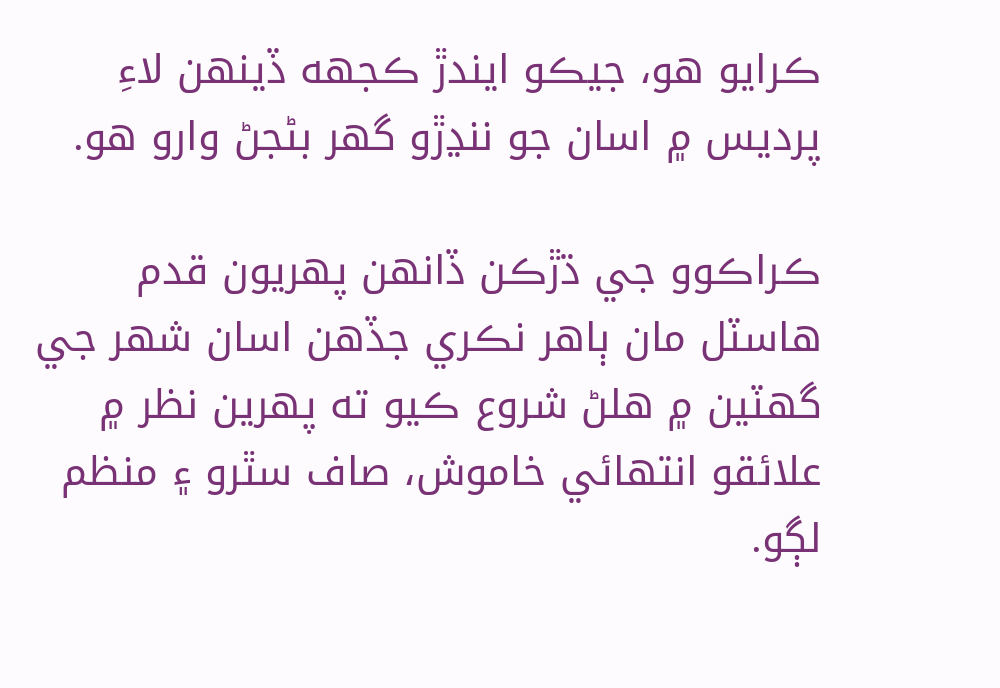ڪرايو هو، جيڪو ايندڙ ڪجهه ڏينهن لاءِ پرديس ۾ اسان جو ننڍڙو گهر بڻجڻ وارو هو.

ڪراڪوو جي ڌڙڪن ڏانهن پهريون قدم
هاسٽل مان ٻاهر نڪري جڏهن اسان شهر جي گهٽين ۾ هلڻ شروع ڪيو ته پهرين نظر ۾ علائقو انتهائي خاموش، صاف سٿرو ۽ منظم لڳو.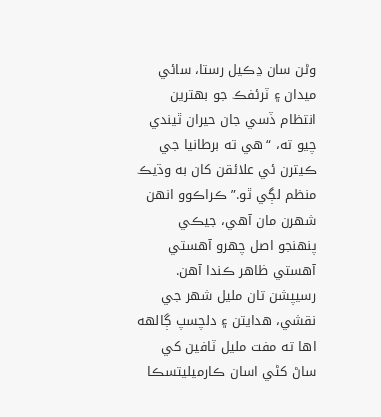وڻن سان ڍڪيل رستا، سائي ميدان ۽ ٽرئفڪ جو بهترين انتظام ڏسي جان حيران ٿيندي چيو ته، “هي ته برطانيا جي ڪيترن ئي علائقن کان به وڌيڪ منظم لڳي ٿو.” ڪراڪوو انهن شهرن مان آهي، جيڪي پنهنجو اصل چهرو آهستي آهستي ظاهر ڪندا آهن.
رسيپشن تان مليل شهر جي نقشي، هدايتن ۽ دلچسپ ڳالهه اها ته مفت مليل ٽافين کي ساڻ کڻي اسان ڪارميليتسڪا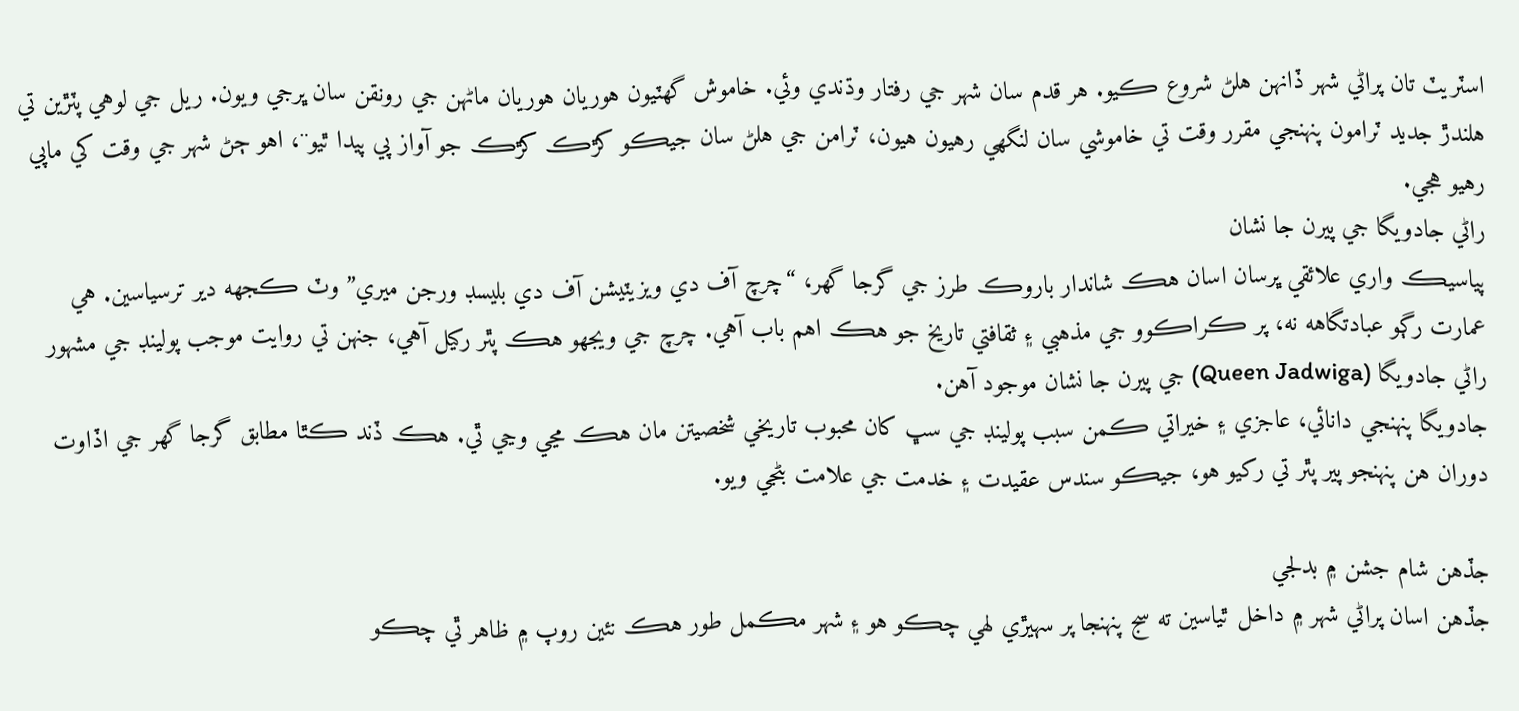اسٽريٽ تان پراڻي شهر ڏانهن هلڻ شروع ڪيو. هر قدم سان شهر جي رفتار وڌندي وئي. خاموش گهٽيون هوريان هوريان ماڻهن جي رونقن سان ڀرجي ويون. ريل جي لوهي پٽڙين تي هلندڙ جديد ٽرامون پنهنجي مقرر وقت تي خاموشي سان لنگهي رهيون هيون، ٽرامن جي هلڻ سان جيڪو کڙڪ کڙڪ جو آواز پي پيدا ٿيو¨، اهو ڄڻ شهر جي وقت کي ماپي رهيو هجي.
راڻي جادويگا جي پيرن جا نشان
پياسيڪ واري علائقي ڀرسان اسان هڪ شاندار باروڪ طرز جي گرجا گهر، “چرچ آف دي ويزيٽيشن آف دي بليسڊ ورجن ميري” وٽ ڪجهه دير ترسياسين. هي عمارت رڳو عبادتگاهه نه، پر ڪراڪوو جي مذهبي ۽ ثقافتي تاريخ جو هڪ اهم باب آهي. چرچ جي ويجهو هڪ پٿر رکيل آهي، جنهن تي روايت موجب پولينڊ جي مشهور راڻي جادويگا (Queen Jadwiga) جي پيرن جا نشان موجود آهن.
جادويگا پنهنجي دانائي، عاجزي ۽ خيراتي ڪمن سبب پولينڊ جي سڀ کان محبوب تاريخي شخصيتن مان هڪ مڃي وڃي ٿي. هڪ ڏند ڪٿا مطابق گرجا گهر جي اڏاوت دوران هن پنهنجو پير پٿر تي رکيو هو، جيڪو سندس عقيدت ۽ خدمت جي علامت بڻجي ويو.

جڏهن شام جشن ۾ بدلجي
جڏهن اسان پراڻي شهر ۾ داخل ٿياسين ته سج پنهنجا پر سهيڙي لهي چڪو هو ۽ شهر مڪمل طور هڪ نئين روپ ۾ ظاهر ٿي چڪو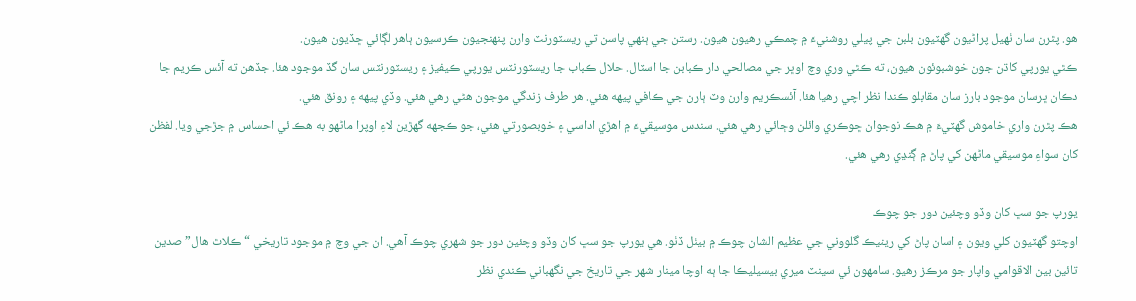هو. پٿرن سان ٺهيل پراڻيون گهٽيون بلبن جي پيلي روشنيءَ ۾ چمڪي رهيون هيون. رستن جي ٻنهي پاسن تي ريسٽورنٽ وارن پنهنجيون ڪرسيون ٻاهر لڳائي ڇڏيون هيون.
ڪٿي يورپي کاڌن جون خوشبوئون هيون، ته ڪٿي وري وچ اوڀر جي مصالحي دار ڪبابن جا اسٽال. حلال ڪباب جا ريسٽورنٽس يورپي ڪيفيز ۽ ريسٽورنٽس سان گڏ موجود هئا. جڏهن ته آئس ڪريم جا دڪان ڀرسان موجود بارز سان مقابلو ڪندا نظر اچي رهيا هئا. آئسڪريم وارن وٽ ٻارن جي ڪافي پيهه هئي. هر طرف زندگي موجون هڻي رهي هئي. وڏي پيهه ۽ رونق هئي.
هڪ پٿرن واري خاموش گهٽيءَ ۾ هڪ نوجوان ڇوڪري وائلن وڄائي رهي هئي. سندس موسيقيءَ ۾ اهڙي اداسي ۽ خوبصورتي هئي، جو ڪجهه گهڙين لاءِ اوپرا ماڻهو به هڪ ئي احساس ۾ جڙجي ويا. لفظن کان سواءِ موسيقي ماڻهن کي پاڻ ۾ ڳنڍي رهي هئي.

يورپ جو سڀ کان وڏو وچئين دور جو چوڪ
اوچتو گهٽيون کلي ويون ۽ اسان پاڻ کي رينيڪ گلووني جي عظيم الشان چوڪ ۾ بيٺل ڏٺو. هي يورپ جو سڀ کان وڏو وچئين دور جو شهري چوڪ آهي. ان جي وچ ۾ موجود تاريخي “ڪلاٿ هال” صدين تائين بين الاقوامي واپار جو مرڪز رهيو. سامهون ئي سينٽ ميري بيسيليڪا جا ٻه اوچا مينار شهر جي تاريخ جي نگهباني ڪندي نظر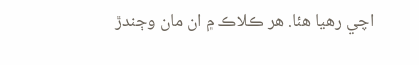اچي رهيا هئا. هر ڪلاڪ ۾ ان مان وڄندڙ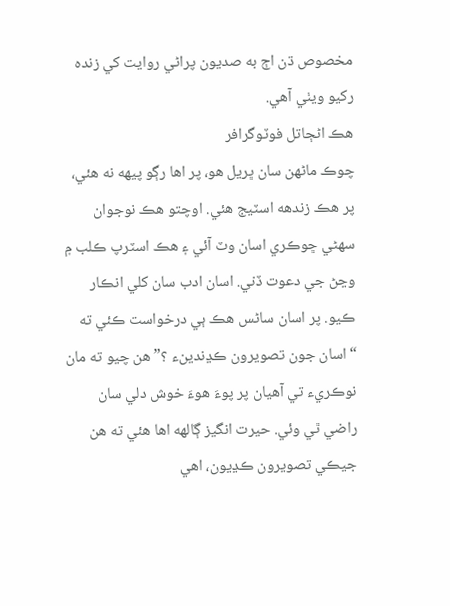مخصوص ڌن اڄ به صديون پراڻي روايت کي زنده رکيو ويٺي آهي.
هڪ اڻڄاتل فوٽوگرافر
چوڪ ماڻهن سان ڀريل هو، پر اها رڳو پيهه نه هئي، پر هڪ زندهه اسٽيج هئي. اوچتو هڪ نوجوان سهڻي ڇوڪري اسان وٽ آئي ۽ هڪ اسٽرپ ڪلب ۾ وڃڻ جي دعوت ڏني. اسان ادب سان کلي انڪار ڪيو. پر اسان ساڻس هڪ ٻي درخواست ڪئي ته “اسان جون تصويرون ڪڍندينء ؟” هن چيو ته مان نوڪريء تي آهيان پر پوءَ هوءَ خوش دلي سان راضي ٿي وئي. حيرت انگيز ڳالهه اها هئي ته هن جيڪي تصويرون ڪڍيون، اهي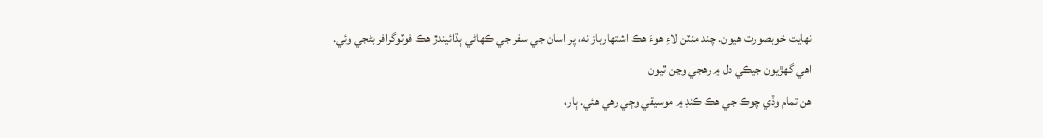نهايت خوبصورت هيون. چند منٽن لاءِ هوءَ هڪ اشتهارباز نه، پر اسان جي سفر جي ڪهاڻي ٻڌائيندڙ هڪ فوٽوگرافر بڻجي وئي.
اهي گهڙيون جيڪي دل ۾ رهجي وڃن ٿيون
هن تمام وڏي چوڪ جي هڪ ڪنڊ ۾ موسيقي وڄي رهي هئي. ٻار،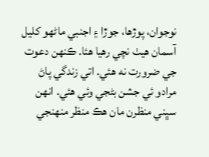نوجوان، پوڙها، جوڙا ۽ اجنبي ماڻهو کليل آسمان هيٺ نچي رهيا هئا. ڪنهن دعوت جي ضرورت نه هئي. اتي زندگي پاڻ مرادو ئي جشن بڻجي وئي هئي. انهن سڀني منظرن مان هڪ منظر منهنجي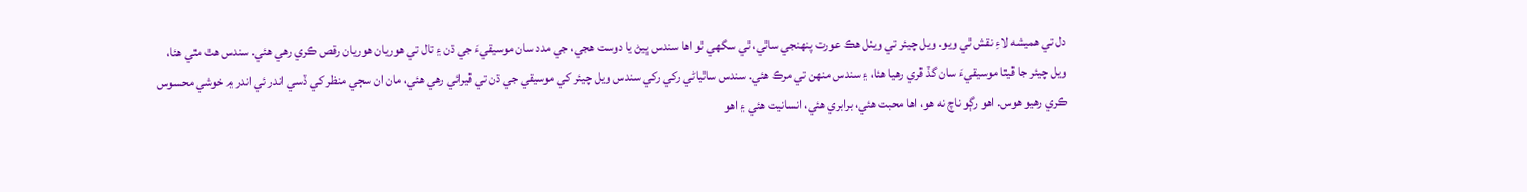دل تي هميشه لاءِ نقش ٿي ويو. ويل چيئر تي ويٺل هڪ عورت پنهنجي ساٿي، ٿي سگهي ٿو اها سندس ڀيڻ يا دوست هجي، جي مدد سان موسيقيءَ جي ڌن ۽ تال تي هوريان هوريان رقص ڪري رهي هئي. سندس هٿ مٿي هئا، ويل چيئر جا ڦيٿا موسيقيءَ سان گڏ ڦري رهيا هئا، ۽ سندس منهن تي مرڪ هئي. سندس ساٿياڻي رکي رکي سندس ويل چيئر کي موسيقي جي ڌن تي ڦيرائي رهي هئي، مان ان سڄي منظر کي ڏسي اندر ئي اندر ۾ خوشي محسوس ڪري رهيو هوس. اهو رڳو ناچ نه هو، اها محبت هئي، برابري هئي، انسانيت هئي ۽ اهو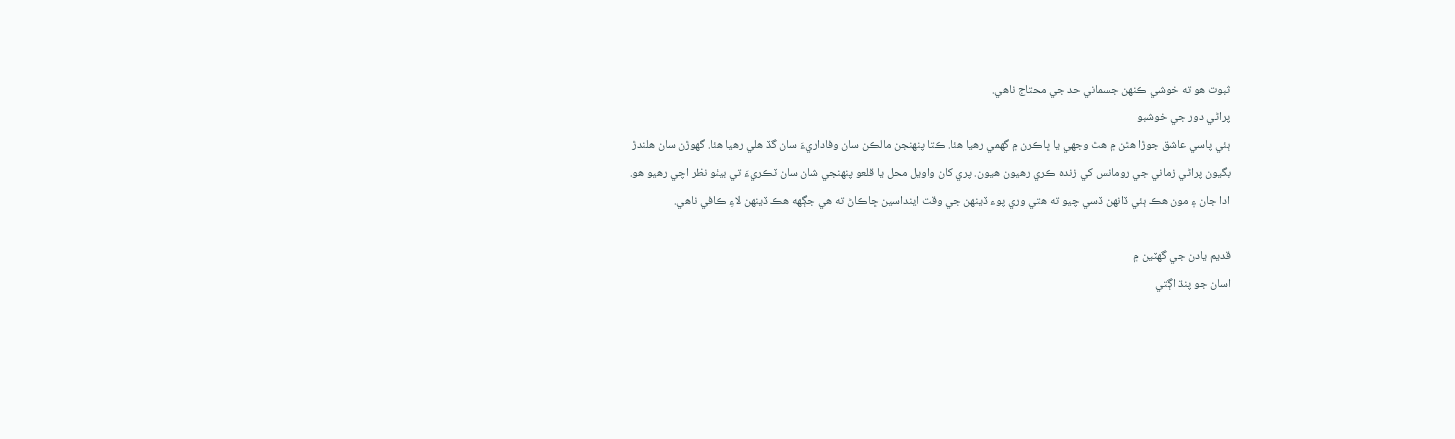ثبوت هو ته خوشي ڪنهن جسماني حد جي محتاج ناهي.
پراڻي دور جي خوشبو
ٻئي پاسي عاشق جوڙا هٿن ۾ هٿ وجهي يا ڀاڪرن ۾ گهمي رهيا هئا. ڪتا پنهنجن مالڪن سان وفاداريءَ سان گڏ هلي رهيا هئا. گهوڙن سان هلندڙ بگيون پراڻي زماني جي رومانس کي زنده ڪري رهيون هيون. پري کان واويل محل يا قلعو پنهنجي شان سان ٽڪريءَ تي بيٺو نظر اچي رهيو هو.
ادا جان ۽ مون هڪ ٻئي ڏانهن ڏسي چيو ته هتي وري پوء ڏينهن جي وقت اينداسين ڇاڪاڻ ته هي جڳهه هڪ ڏينهن لاءِ ڪافي ناهي.

قديم يادن جي گهٽين ۾
اسان جو پنڌ اڳتي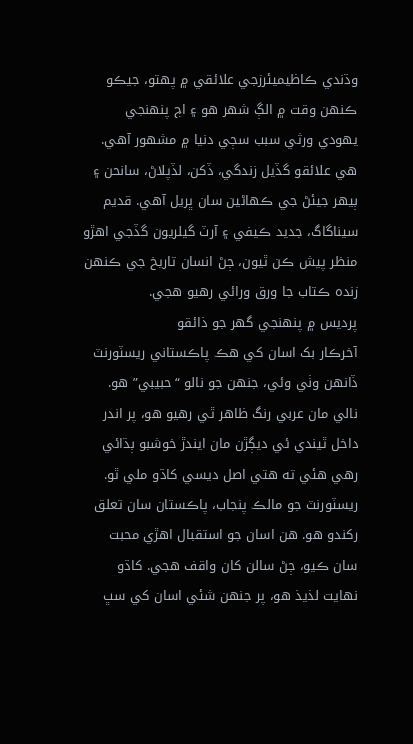وڌندي ڪاظيميئرزجي علائقي ۾ پهتو، جيڪو ڪنهن وقت ۾ الڳ شهر هو ۽ اڄ پنهنجي يهودي ورثي سبب سڄي دنيا ۾ مشهور آهي. هي علائقو گڏيل زندگي، ڏکن، لڏپلاڻ، سانحن ۽ ٻيهر جيئڻ جي ڪهاڻين سان ڀريل آهي. قديم سيناگاگ، جديد ڪيفي ۽ آرٽ گيلريون گڏجي اهڙو منظر پيش ڪن ٿيون، ڄڻ انسان تاريخ جي ڪنهن زنده ڪتاب جا ورق ورائي رهيو هجي.
پرديس ۾ پنهنجي گهر جو ذائقو
آخرڪار بک اسان کي هڪ پاڪستاني ريسٽورنٽ ڏانهن وٺي وئي، جنهن جو نالو “حبيبي” هو. نالي مان عربي رنگ ظاهر ٿي رهيو هو، پر اندر داخل ٿيندي ئي ديڳڙن مان ايندڙ خوشبو ٻڌائي رهي هئي ته هتي اصل ديسي کاڌو ملي ٿو. ريسٽورنٽ جو مالڪ پنجاب، پاڪستان سان تعلق رکندو هو. هن اسان جو استقبال اهڙي محبت سان ڪيو، ڄڻ سالن کان واقف هجي. کاڌو نهايت لذيذ هو، پر جنهن شئي اسان کي سڀ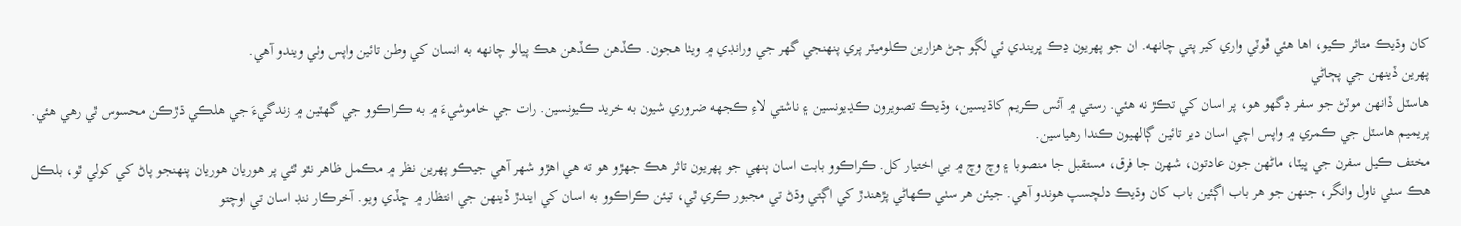کان وڌيڪ متاثر ڪيو، اها هئي ڦوٽي واري کير پتي چانهه. ان جو پهريون ڍڪ ڀريندي ئي لڳو ڄڻ هزارين ڪلوميٽر پري پنهنجي گهر جي ورانڊي ۾ ويٺا هجون. ڪڏهن ڪڏهن هڪ پيالو چانهه به انسان کي وطن تائين واپس وٺي ويندو آهي.
پهرين ڏينهن جي پڄاڻي
هاسٽل ڏانهن موٽڻ جو سفر ڊگهو هو، پر اسان کي تڪڙ نه هئي. رستي ۾ آئس ڪريم کاڌيسين، وڌيڪ تصويرون ڪڍيونسين ۽ ناشتي لاءِ ڪجهه ضروري شيون به خريد ڪيونسين. رات جي خاموشيءَ ۾ به ڪراڪوو جي گهٽين ۾ زندگيءَ جي هلڪي ڌڙڪن محسوس ٿي رهي هئي. پريميم هاسٽل جي ڪمري ۾ واپس اچي اسان دير تائين ڳالهيون ڪندا رهياسين.
مختف ڪيل سفرن جي ڀيٽا، ماڻهن جون عادتون، شهرن جا فرق، مستقبل جا منصوبا ۽ وچ وچ ۾ بي اختيار کل. ڪراڪوو بابت اسان ٻنهي جو پهريون تاثر هڪ جهڙو هو ته هي اهڙو شهر آهي جيڪو پهرين نظر ۾ مڪمل ظاهر نٿو ٿئي پر هوريان هوريان پنهنجو پاڻ کي کولي ٿو، بلڪل هڪ سٺي ناول وانگر، جنهن جو هر باب اڳئين باب کان وڌيڪ دلچسپ هوندو آهي. جيئن هر سٺي ڪهاڻي پڙهندڙ کي اڳتي وڌڻ تي مجبور ڪري ٿي، تيئن ڪراڪوو به اسان کي ايندڙ ڏينهن جي انتظار ۾ ڇڏي ويو. آخرڪار ننڊ اسان تي اوچتو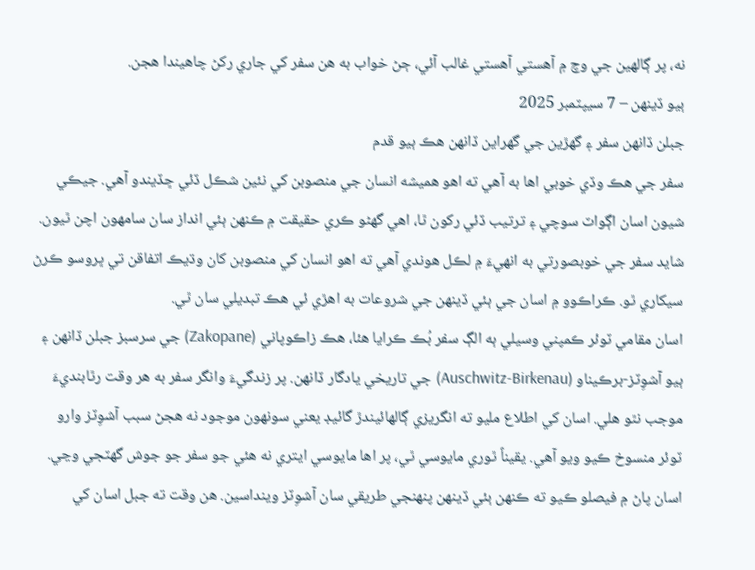نه، پر ڳالهين جي وچ ۾ آهستي آهستي غالب آئي، ڄڻ خواب به هن سفر کي جاري رکڻ چاهيندا هجن.
ٻيو ڏينهن – 7 سيپٽمبر 2025
جبلن ڏانهن سفر ۽ گهڙين جي گهراين ڏانهن هڪ ٻيو قدم
سفر جي هڪ وڏي خوبي اها به آهي ته اهو هميشه انسان جي منصوبن کي نئين شڪل ڏئي ڇڏيندو آهي. جيڪي شيون اسان اڳواٽ سوچي ۽ ترتيب ڏئي رکون ٿا، اهي گهڻو ڪري حقيقت ۾ ڪنهن ٻئي انداز سان سامهون اچن ٿيون. شايد سفر جي خوبصورتي به انهيءَ ۾ لڪل هوندي آهي ته اهو انسان کي منصوبن کان وڌيڪ اتفاقن تي ڀروسو ڪرڻ سيکاري ٿو. ڪراڪوو ۾ اسان جي ٻئي ڏينهن جي شروعات به اهڙي ئي هڪ تبديلي سان ٿي.
اسان مقامي ٽوئر ڪمپني وسيلي ٻه الڳ سفر بُڪ ڪرايا هئا، هڪ زاڪوپاني (Zakopane) جي سرسبز جبلن ڏانهن ۽ ٻيو آشوِٽز-برڪيناو (Auschwitz-Birkenau) جي تاريخي يادگار ڏانهن. پر زندگيءَ وانگر سفر به هر وقت رٿابنديءَ موجب نٿو هلي. اسان کي اطلاع مليو ته انگريزي ڳالهائيندڙ گائيڊ يعني سونهون موجود نه هجڻ سبب آشوِٽز وارو ٽوئر منسوخ ڪيو ويو آهي. يقيناً ٿوري مايوسي ٿي، پر اها مايوسي ايتري نه هئي جو سفر جو جوش گهٽجي وڃي. اسان پاڻ ۾ فيصلو ڪيو ته ڪنهن ٻئي ڏينهن پنهنجي طريقي سان آشوِٽز وينداسين. هن وقت ته جبل اسان کي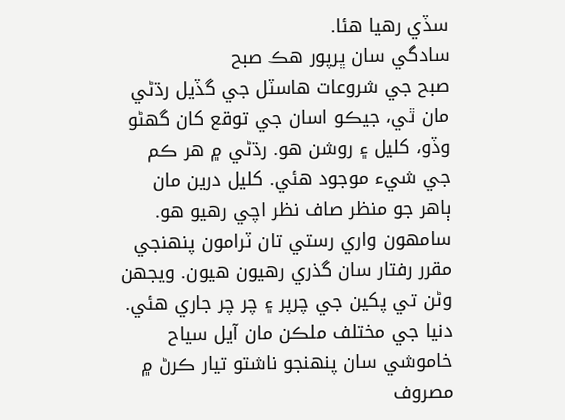سڏي رهيا هئا.
سادگي سان ڀرپور هڪ صبح
صبح جي شروعات هاسٽل جي گڏيل رڌڻي مان ٿي، جيڪو اسان جي توقع کان گهڻو وڏو، کليل ۽ روشن هو. رڌڻي ۾ هر ڪم جي شيء موجود هئي. کليل درين مان ٻاهر جو منظر صاف نظر اچي رهيو هو. سامهون واري رستي تان ٽرامون پنهنجي مقرر رفتار سان گذري رهيون هيون. ويجهن وڻن تي پکين جي چرپر ۽ چر چر جاري هئي. دنيا جي مختلف ملڪن مان آيل سياح خاموشي سان پنهنجو ناشتو تيار ڪرڻ ۾ مصروف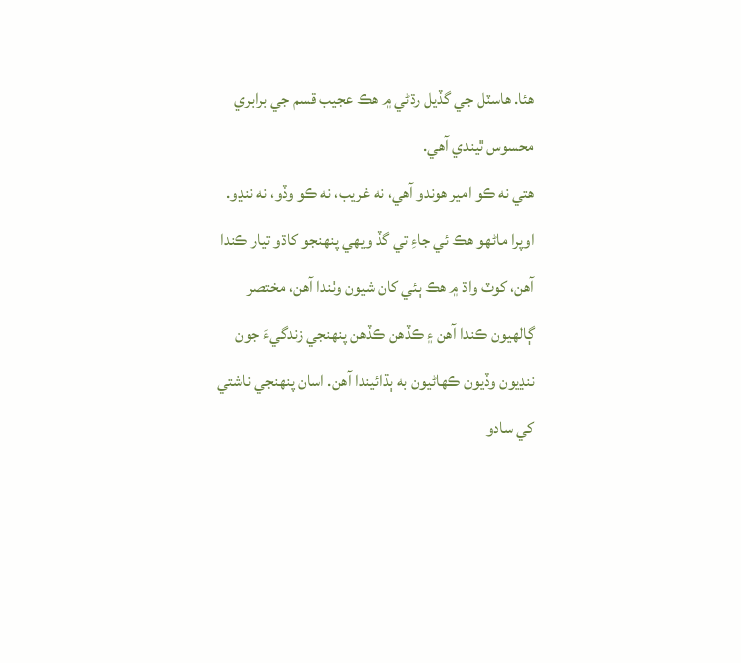هئا. هاسٽل جي گڏيل رڌڻي ۾ هڪ عجيب قسم جي برابري محسوس ٿيندي آهي.
هتي نه ڪو امير هوندو آهي، نه غريب، نه ڪو وڏو، نه ننڍو. اوپرا ماڻهو هڪ ئي جاءِ تي گڏ ويهي پنهنجو کاڌو تيار ڪندا آهن، کوٽ واڌ ۾ هڪ ٻئي کان شيون وٺندا آهن، مختصر ڳالهيون ڪندا آهن ۽ ڪڏهن ڪڏهن پنهنجي زندگيءَ جون ننڍيون وڏيون ڪهاڻيون به ٻڌائيندا آهن. اسان پنهنجي ناشتي کي سادو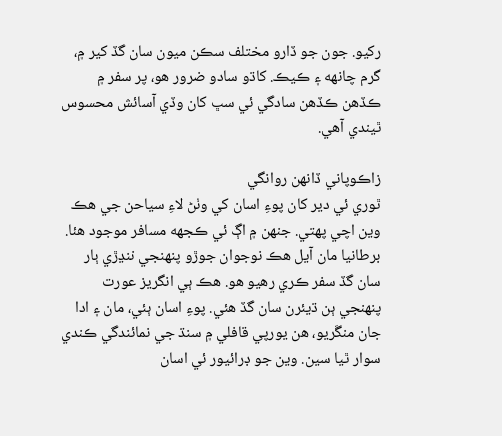رکيو. جون جو ڏارو مختلف سڪن ميون سان گڏ کير ۾، گرم چانهه ۽ ڪيڪ. کاڌو سادو ضرور هو، پر سفر ۾ ڪڏهن ڪڏهن سادگي ئي سڀ کان وڏي آسائش محسوس ٿيندي آهي.

زاڪوپاني ڏانهن روانگي
ٿوري ئي دير کان پوءِ اسان کي وٺڻ لاءِ سياحن جي هڪ وين اچي پهتي. جنهن ۾ اڳ ئي ڪجهه مسافر موجود هئا. برطانيا مان آيل هڪ نوجوان جوڙو پنهنجي ننڍڙي ٻار سان گڏ سفر ڪري رهيو هو. هڪ ٻي انگريز عورت پنهنجي ٻن ڌيئرن سان گڏ هئي. پوءِ اسان ٻئي، مان ۽ ادا جان منڱريو، هن يورپي قافلي ۾ سنڌ جي نمائندگي ڪندي سوار ٿيا سين. وين جو ڊرائيور ئي اسان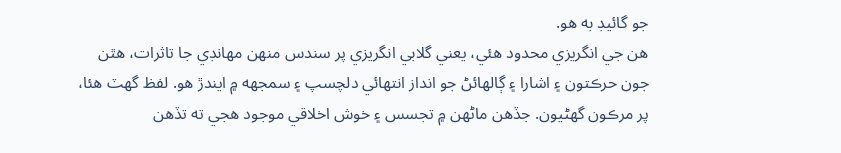جو گائيڊ به هو.
هن جي انگريزي محدود هئي، يعني گلابي انگريزي پر سندس منهن مهانڊي جا تاثرات، هٿن جون حرڪتون ۽ اشارا ۽ ڳالهائڻ جو انداز انتهائي دلچسپ ۽ سمجهه ۾ ايندڙ هو. لفظ گهٽ هئا، پر مرڪون گهڻيون. جڏهن ماڻهن ۾ تجسس ۽ خوش اخلاقي موجود هجي ته تڏهن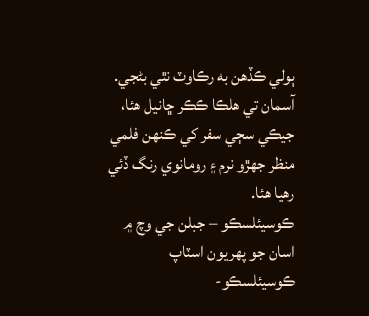ٻولي ڪڏهن به رڪاوٽ نٿي بڻجي. آسمان تي هلڪا ڪڪر ڇانيل هئا، جيڪي سڄي سفر کي ڪنهن فلمي منظر جهڙو نرم ۽ رومانوي رنگ ڏئي رهيا هئا.
ڪوسيئلسڪو – جبلن جي وچ ۾
اسان جو پهريون اسٽاپ ڪوسيئلسڪو-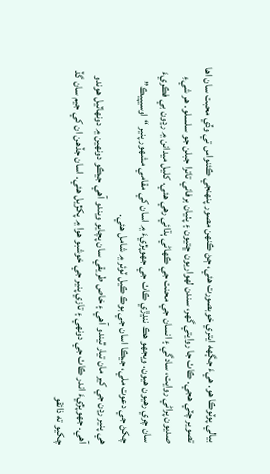بيالي پوٽوڪا هو. هيءَ جڳهه ايتري خوبصورت هئي، ڄڻ ڪنهن مصور پنهنجي ڪئنواس تي وڏي محبت سان اها تصوير چٽي هجي. ڪاٺ جا روايتي گهر، سندن لهواريون ڇتيون ۽ پٺيان برفاني تاترا جبلن جو سلسلو. هر شيءِ صديون پراڻي روايت، سادگي ۽ انسان جي محنت جي ڪهاڻي ٻڌائي رهي هئي. کليل ميدانن ۾ رڍون بي فڪريءَ سان چري رهيون هيون. ويجهو هڪ ننڍڙي ڪاٺ جي جهوپڙيءَ ۾ اسان کي مقامي مشهور پنير “اوسيپيڪ” چکڻ جي دعوت ملي، جيڪا اسان جي بوڪ ڪيل ٽوئر ۾ شامل هئي.
هي پنير رڍن جي کير مان تيار ٿيندو آهي ۽ خاص طريقي سان پچايو ويندو آهي جيڪو دونهين ۾ دونهاٽيل هوندو آهي. جهوپڙيءَ اندر ڪاٺ جي دونهي ۽ تازي پنير جي خوشبو هوا ۾ پکڙيل هئي. اسان جڏهن ان کي جيم سان گڏ چکيو ته ذائقو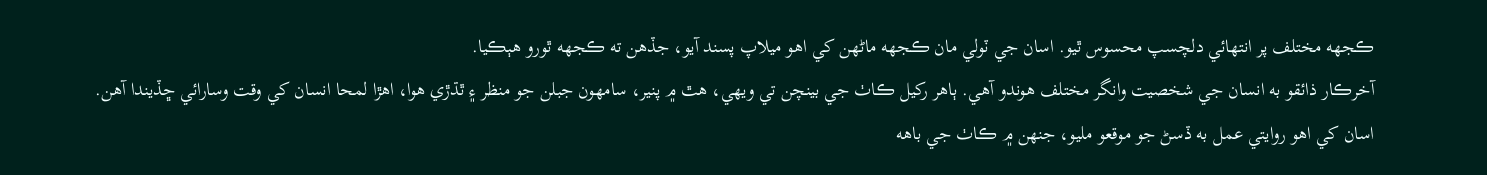ڪجهه مختلف پر انتهائي دلچسپ محسوس ٿيو. اسان جي ٽولي مان ڪجهه ماڻهن کي اهو ميلاپ پسند آيو، جڏهن ته ڪجهه ٿورو هٻڪيا.
آخرڪار ذائقو به انسان جي شخصيت وانگر مختلف هوندو آهي. ٻاهر رکيل ڪاٺ جي بينچن تي ويهي، هٿ ۾ پنير، سامهون جبلن جو منظر ۽ ٿڌڙي هوا، اهڙا لمحا انسان کي وقت وسارائي ڇڏيندا آهن. اسان کي اهو روايتي عمل به ڏسڻ جو موقعو مليو، جنهن ۾ ڪاٺ جي باهه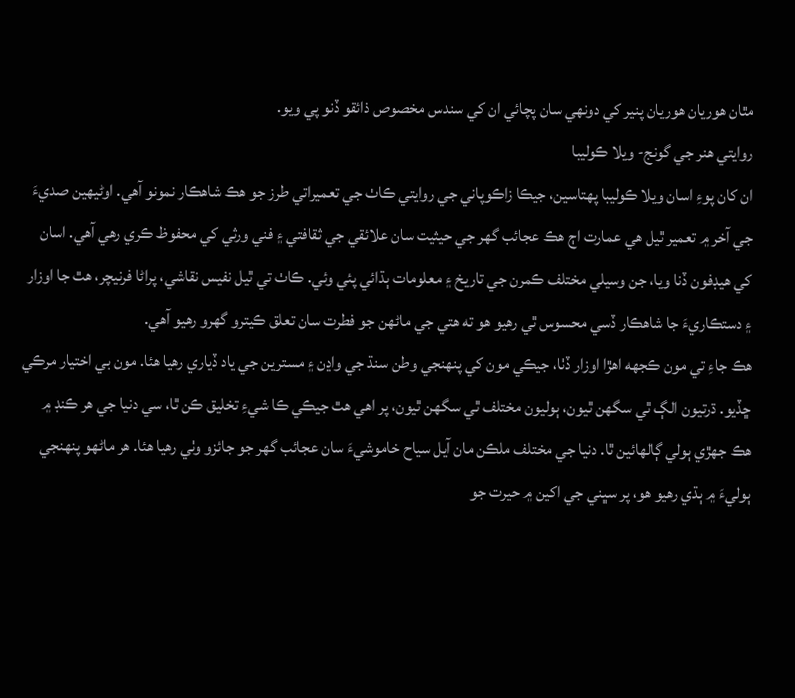مٿان هوريان هوريان پنير کي دونهي سان پچائي ان کي سندس مخصوص ذائقو ڏنو پي ويو.
روايتي هنر جي گونج- ويلا ڪوليبا
ان کان پوءِ اسان ويلا ڪوليبا پهتاسين، جيڪا زاڪوپاني جي روايتي ڪاٺ جي تعميراتي طرز جو هڪ شاهڪار نمونو آهي. اوڻيهين صديءَ جي آخر ۾ تعمير ٿيل هي عمارت اڄ هڪ عجائب گهر جي حيثيت سان علائقي جي ثقافتي ۽ فني ورثي کي محفوظ ڪري رهي آهي. اسان کي هيڊفون ڏنا ويا، جن وسيلي مختلف ڪمرن جي تاريخ ۽ معلومات ٻڌائي پئي وئي. ڪاٺ تي ٿيل نفيس نقاشي، پراڻا فرنيچر، هٿ جا اوزار ۽ دستڪاريءَ جا شاهڪار ڏسي محسوس ٿي رهيو هو ته هتي جي ماڻهن جو فطرت سان تعلق ڪيترو گهرو رهيو آهي.
هڪ جاءِ تي مون ڪجهه اهڙا اوزار ڏٺا، جيڪي مون کي پنهنجي وطن سنڌ جي واڍن ۽ مسترين جي ياد ڏياري رهيا هئا. مون بي اختيار مرڪي ڇڏيو. ڌرتيون الڳ ٿي سگهن ٿيون، ٻوليون مختلف ٿي سگهن ٿيون، پر اهي هٿ جيڪي ڪا شيءِ تخليق ڪن ٿا، سي دنيا جي هر ڪنڊ ۾ هڪ جهڙي ٻولي ڳالهائين ٿا. دنيا جي مختلف ملڪن مان آيل سياح خاموشيءَ سان عجائب گهر جو جائزو وٺي رهيا هئا. هر ماڻهو پنهنجي ٻوليءَ ۾ ٻڌي رهيو هو، پر سڀني جي اکين ۾ حيرت جو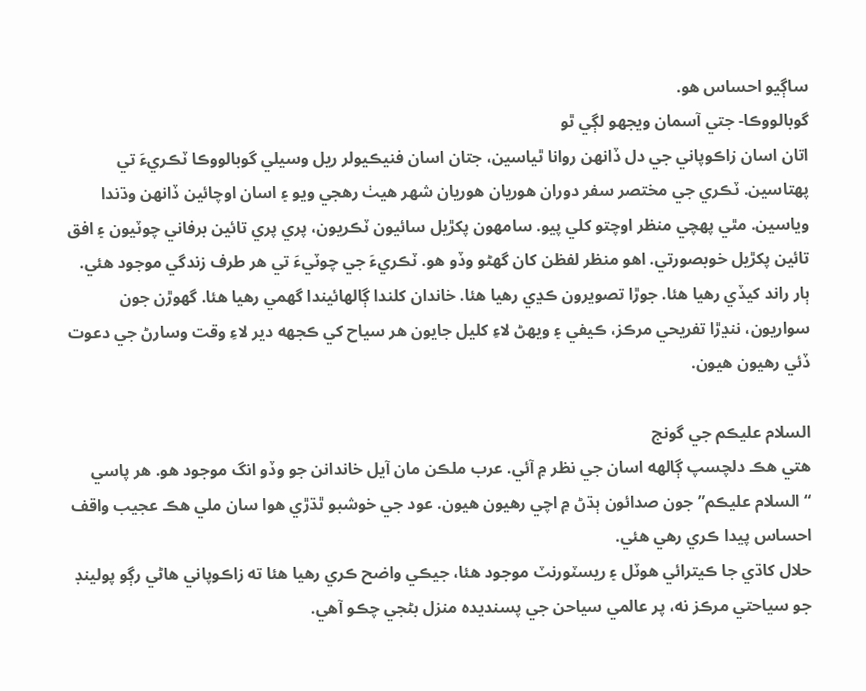ساڳيو احساس هو.
گوبالووڪا- جتي آسمان ويجهو لڳي ٿو
اتان اسان زاڪوپاني جي دل ڏانهن روانا ٿياسين، جتان اسان فنيڪيولر ريل وسيلي گوبالووڪا ٽڪريءَ تي پهتاسين. ٽڪري جي مختصر سفر دوران هوريان هوريان شهر هيٺ رهجي ويو ۽ اسان اوچائين ڏانهن وڌندا وياسين. مٿي پهچي منظر اوچتو کلي پيو. سامهون پکڙيل سائيون ٽڪريون، پري پري تائين برفاني چوٽيون ۽ افق تائين پکڙيل خوبصورتي. اهو منظر لفظن کان گهڻو وڏو هو. ٽڪريءَ جي چوٽيءَ تي هر طرف زندگي موجود هئي.
ٻار راند کيڏي رهيا هئا. جوڙا تصويرون ڪڍي رهيا هئا. خاندان کلندا ڳالهائيندا گهمي رهيا هئا. گهوڙن جون سواريون، ننڍڙا تفريحي مرڪز، ڪيفي ۽ ويهڻ لاءِ کليل جايون هر سياح کي ڪجهه دير لاءِ وقت وسارڻ جي دعوت ڏئي رهيون هيون.

السلام عليڪم جي گونج
هتي هڪ دلچسپ ڳالهه اسان جي نظر ۾ آئي. عرب ملڪن مان آيل خاندانن جو وڏو انگ موجود هو. هر پاسي “السلام عليڪم” جون صدائون ٻڌڻ ۾ اچي رهيون هيون. عود جي خوشبو ٿڌڙي هوا سان ملي هڪ عجيب واقف احساس پيدا ڪري رهي هئي.
حلال کاڌي جا ڪيترائي هوٽل ۽ ريسٽورنٽ موجود هئا، جيڪي واضح ڪري رهيا هئا ته زاڪوپاني هاڻي رڳو پولينڊ جو سياحتي مرڪز نه، پر عالمي سياحن جي پسنديده منزل بڻجي چڪو آهي.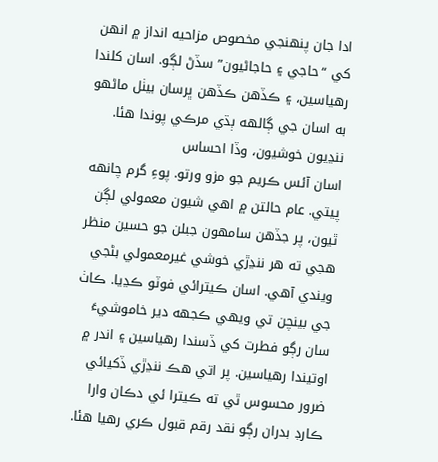ادا جان پنهنجي مخصوص مزاحيه انداز ۾ انهن کي “حاجي ۽ حاجاڻيون” سڏڻ لڳو. اسان کلندا رهياسين، ۽ ڪڏهن ڪڏهن ڀرسان بيٺل ماڻهو به اسان جي ڳالهه ٻڌي مرڪي پوندا هئا.
ننڍيون خوشيون، وڏا احساس
اسان آئس ڪريم جو مزو ورتو. پوءِ گرم چانهه پيتي. عام حالتن ۾ اهي شيون معمولي لڳن ٿيون، پر جڏهن سامهون جبلن جو حسين منظر هجي ته هر ننڍڙي خوشي غيرمعمولي بڻجي ويندي آهي. اسان ڪيترائي فوٽو ڪڍيا. ڪاٺ جي بينچن تي ويهي ڪجهه دير خاموشيءَ سان رڳو فطرت کي ڏسندا رهياسين ۽ اندر ۾ اوتيندا رهياسين. پر اتي هڪ ننڍڙي ڏکيائي ضرور محسوس ٿي ته ڪيترا ئي دڪان وارا ڪارڊ بدران رڳو نقد رقم قبول ڪري رهيا هئا.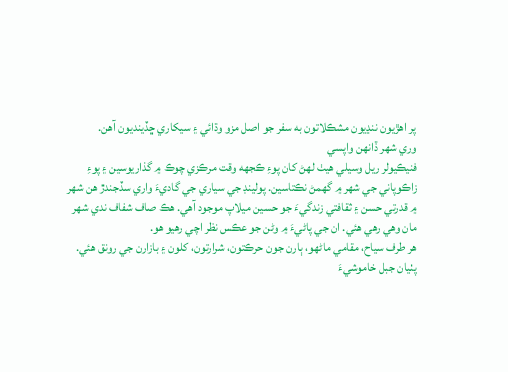پر اهڙيون ننڍيون مشڪلاتون به سفر جو اصل مزو وڌائي ۽ سيکاري ڇڏينديون آهن.
وري شهر ڏانهن واپسي
فنيڪيولر ريل وسيلي هيٺ لهڻ کان پوءِ ڪجهه وقت مرڪزي چوڪ ۾ گذاريوسين ۽ پوءِ زاڪوپاني جي شهر ۾ گهمڻ نڪتاسين. پولينڊ جي سياري جي گاديءَ واري سڏجندڙ هن شهر ۾ قدرتي حسن ۽ ثقافتي زندگيءَ جو حسين ميلاپ موجود آهي. هڪ صاف شفاف ندي شهر مان وهي رهي هئي. ان جي پاڻيءَ ۾ وڻن جو عڪس نظر اچي رهيو هو.
هر طرف سياح، مقامي ماڻهو، ٻارن جون حرڪتون، شرارتون، کلون ۽ بازارن جي رونق هئي. پٺيان جبل خاموشيءَ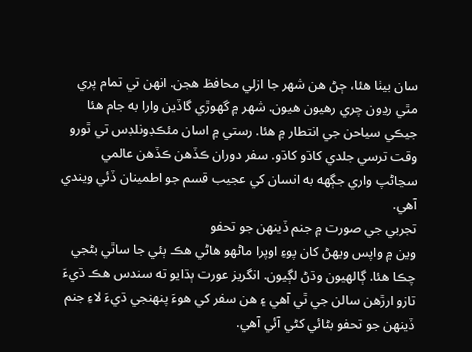سان بيٺا هئا، ڄڻ هن شهر جا ازلي محافظ هجن. انهن تي تمام پري مٿي رڍون چري رهيون هيون. شهر ۾ گهوڙي گاڏين وارا به جام هئا جيڪي سياحن جي انتطار ۾ هئا. رستي ۾ اسان مئڪڊونلڊس تي ٿورو وقت ترسي جلدي کاڌو کاڌو. سفر دوران ڪڏهن ڪڏهن عالمي سڃاڻپ واري جڳهه به انسان کي عجيب قسم جو اطمينان ڏئي ويندي آهي.
تجربي جي صورت ۾ جنم ڏينهن جو تحفو
وين ۾ واپس ويهڻ کان پوءِ اوپرا ماڻهو هاڻي هڪ ٻئي جا ساٿي بڻجي چڪا هئا. ڳالهيون وڌڻ لڳيون. انگريز عورت ٻڌايو ته سندس هڪ ڌيءَ تازو ارڙهن سالن جي ٿي آهي ۽ هن سفر کي هوءَ پنهنجي ڌيءَ لاءِ جنم ڏينهن جو تحفو بڻائي کڻي آئي آهي.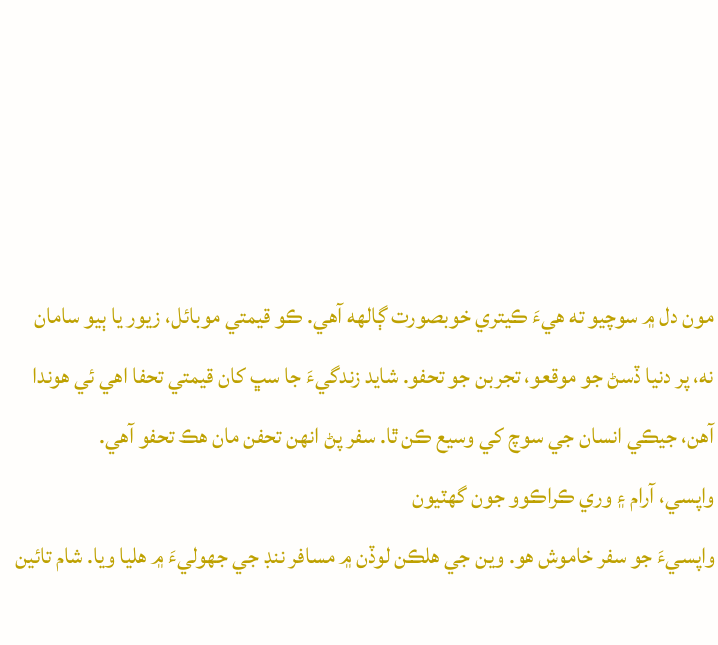مون دل ۾ سوچيو ته هيءَ ڪيتري خوبصورت ڳالهه آهي. ڪو قيمتي موبائل، زيور يا ٻيو سامان نه، پر دنيا ڏسڻ جو موقعو، تجربن جو تحفو. شايد زندگيءَ جا سڀ کان قيمتي تحفا اهي ئي هوندا آهن، جيڪي انسان جي سوچ کي وسيع ڪن ٿا. سفر پڻ انهن تحفن مان هڪ تحفو آهي.
واپسي، آرام ۽ وري ڪراڪوو جون گهٽيون
واپسيءَ جو سفر خاموش هو. وين جي هلڪن لوڏن ۾ مسافر ننڊ جي جهوليءَ ۾ هليا ويا. شام تائين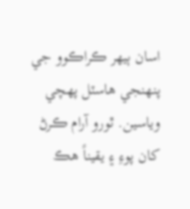اسان ٻيهر ڪراڪوو جي پنهنجي هاسٽل پهچي وياسين. ٿورو آرام ڪرڻ کان پوءِ ۽ يقيناً هڪ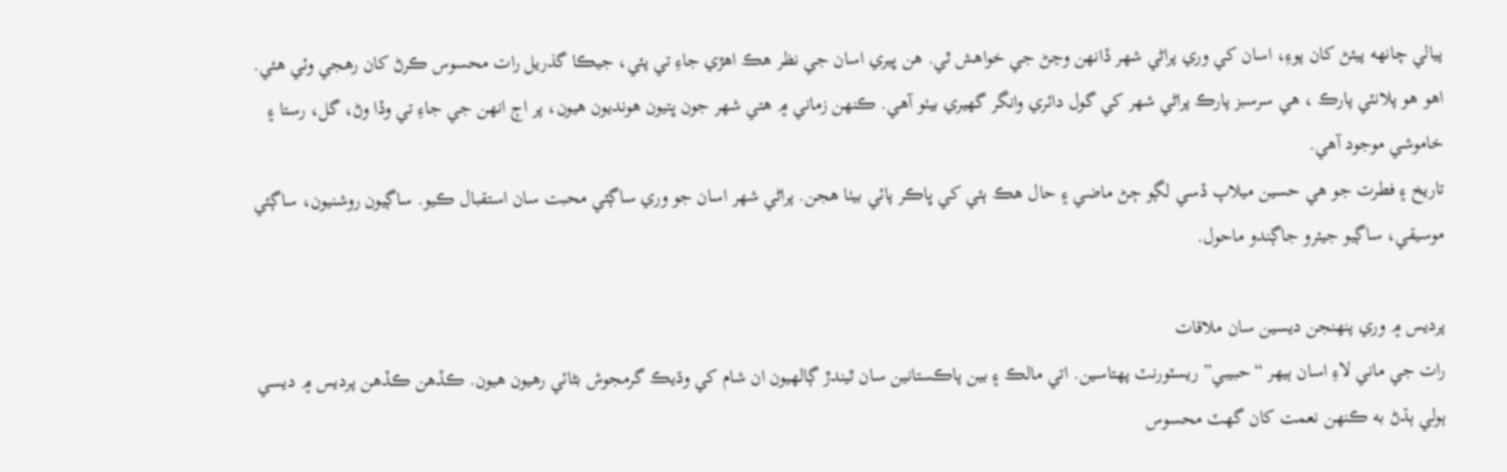پيالي چانهه پيئڻ کان پوءِ، اسان کي وري پراڻي شهر ڏانهن وڃڻ جي خواهش ٿي. هن ڀيري اسان جي نظر هڪ اهڙي جاءِ تي پئي، جيڪا گذريل رات محسوس ڪرڻ کان رهجي وئي هئي. اهو هو پلانٽي پارڪ ، هي سرسبز پارڪ پراڻي شهر کي گول دائري وانگر گهيري بيٺو آهي. ڪنهن زماني ۾ هتي شهر جون ڀتيون هونديون هيون، پر اڄ انهن جي جاءِ تي وڏا وڻ، گل، رستا ۽ خاموشي موجود آهي.
تاريخ ۽ فطرت جو هي حسين ميلاپ ڏسي لڳو ڄڻ ماضي ۽ حال هڪ ٻئي کي ڀاڪر پائي بيٺا هجن. پراڻي شهر اسان جو وري ساڳئي محبت سان استقبال ڪيو. ساڳيون روشنيون، ساڳئي موسيقي، ساڳيو جيئرو جاڳندو ماحول.

پرديس ۾ وري پنهنجن ديسين سان ملاقات
رات جي ماني لاءِ اسان ٻيهر “حبيبي” ريسٽورنٽ پهتاسين. اتي مالڪ ۽ بين پاڪستانين سان ٿيندڙ ڳالهيون ان شام کي وڌيڪ گرمجوش بڻائي رهيون هيون. ڪڏهن ڪڏهن پرديس ۾ ديسي ٻولي ٻڌڻ به ڪنهن نعمت کان گهٽ محسوس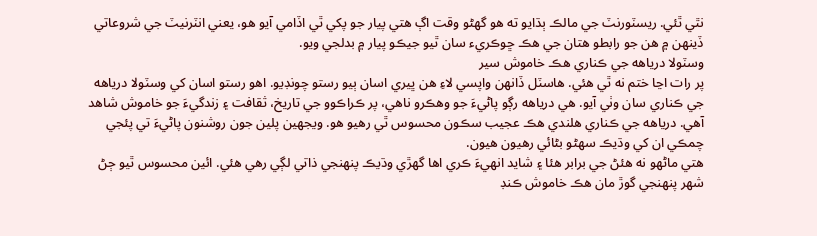نٿي ٿئي. ريسٽورنٽ جي مالڪ ٻڌايو ته هو گهڻو وقت اڳ هتي پيار جو پکي ٿي اڏامي آيو هو، يعني انٽرنيٽ جي شروعاتي ڏينهن ۾ هن جو رابطو هتان جي هڪ ڇوڪريء سان ٿيو جيڪو پيار ۾ بدلجي ويو.
وسٽولا درياهه جي ڪناري هڪ خاموش سير
پر رات اڃا ختم نه ٿي هئي. هاسٽل ڏانهن واپسي لاءِ هن ڀيري اسان ٻيو رستو چونڊيو. اهو رستو اسان کي وسٽولا درياهه جي ڪناري سان وٺي آيو. هي درياهه رڳو پاڻيءَ جو وهڪرو ناهي، پر ڪراڪوو جي تاريخ، ثقافت ۽ زندگيءَ جو خاموش شاهد آهي. درياهه جي ڪناري هلندي هڪ عجيب سڪون محسوس ٿي رهيو هو. ويجهين پلين جون روشنون پاڻيءَ تي پئجي چمڪي ان کي وڌيڪ سهڻو بڻائي رهيون هيون.
هتي ماڻهو نه هئڻ جي برابر هئا ۽ شايد انهيءَ ڪري اها گهڙي وڌيڪ پنهنجي ذاتي لڳي رهي هئي. ائين محسوس ٿيو ڄڻ شهر پنهنجي گوڙ مان هڪ خاموش ڪنڊ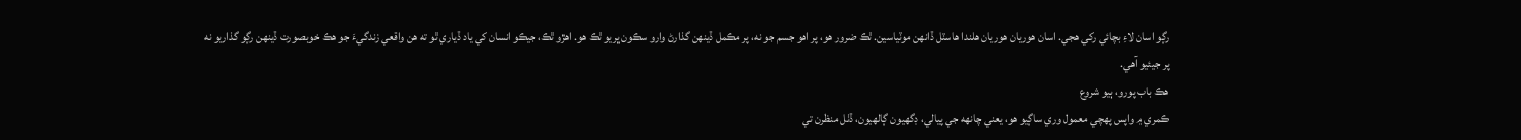رڳو اسان لاءِ بچائي رکي هجي. اسان هوريان هوريان هلندا هاسٽل ڏانهن موٽياسين. ٿڪ ضرور هو، پر اهو جسم جو نه، پر مڪمل ڏينهن گذارڻ وارو سڪون ڀريو ٿڪ هو. اهڙو ٿڪ، جيڪو انسان کي ياد ڏياري ٿو ته هن واقعي زندگيءَ جو هڪ خوبصورت ڏينهن رڳو گذاريو نه پر جيئيو آهي.
هڪ باب پورو، ٻيو شروع
ڪمري ۾ واپس پهچي معمول وري ساڳيو هو، يعني چانهه جي پيالي، ڊگهيون ڳالهيون، ڏٺل منظرن تي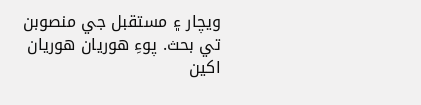ويچار ۽ مستقبل جي منصوبن تي بحث. پوءِ هوريان هوريان اکين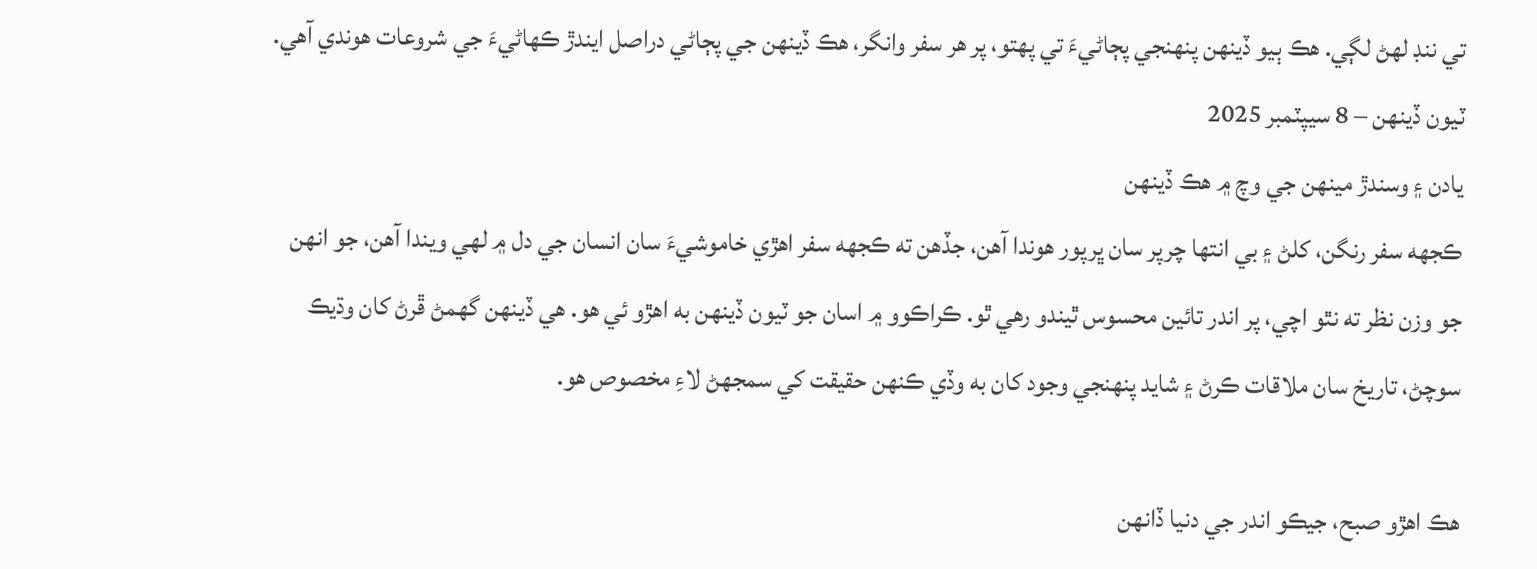تي ننڊ لهڻ لڳي. هڪ ٻيو ڏينهن پنهنجي پڄاڻيءَ تي پهتو، پر هر سفر وانگر، هڪ ڏينهن جي پڄاڻي دراصل ايندڙ ڪهاڻيءَ جي شروعات هوندي آهي.
ٽيون ڏينهن – 8 سيپٽمبر 2025
يادن ۽ وسندڙ مينهن جي وچ ۾ هڪ ڏينهن
ڪجهه سفر رنگن، کلڻ ۽ بي انتها چرپر سان ڀرپور هوندا آهن، جڏهن ته ڪجهه سفر اهڙي خاموشيءَ سان انسان جي دل ۾ لهي ويندا آهن، جو انهن جو وزن نظر ته نٿو اچي، پر اندر تائين محسوس ٿيندو رهي ٿو. ڪراڪوو ۾ اسان جو ٽيون ڏينهن به اهڙو ئي هو. هي ڏينهن گهمڻ ڦرڻ کان وڌيڪ سوچڻ، تاريخ سان ملاقات ڪرڻ ۽ شايد پنهنجي وجود کان به وڏي ڪنهن حقيقت کي سمجهڻ لاءِ مخصوص هو.

هڪ اهڙو صبح، جيڪو اندر جي دنيا ڏانهن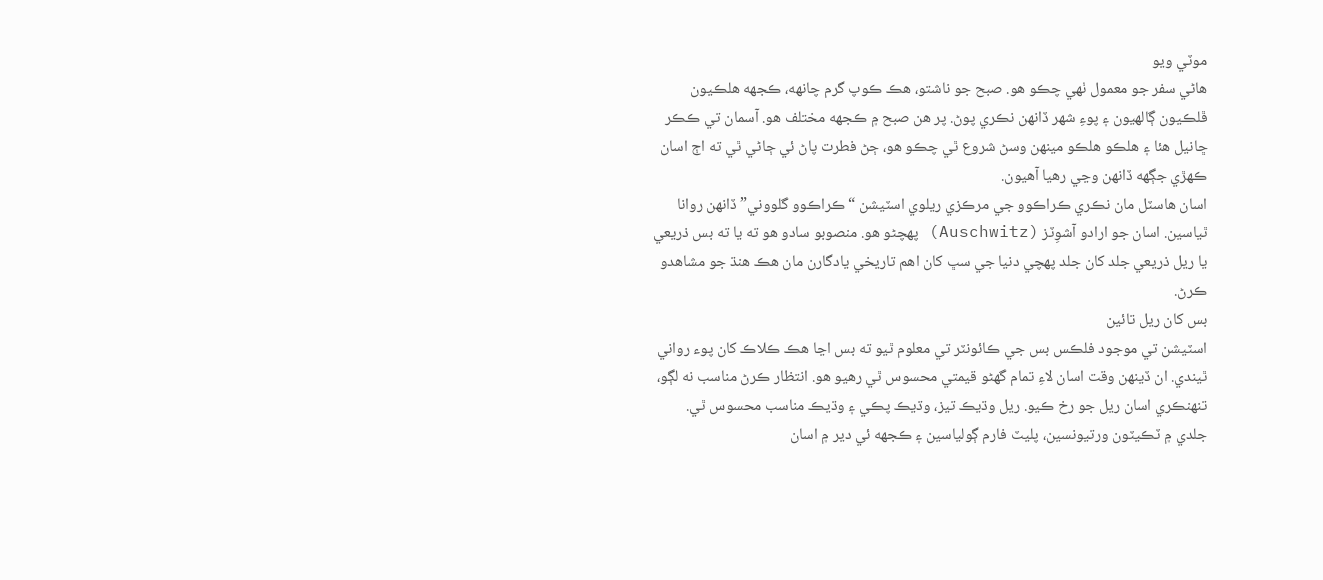موٽي ويو
هاڻي سفر جو معمول ٺهي چڪو هو. صبح جو ناشتو، هڪ ڪوپ گرم چانهه، ڪجهه هلڪيون ڦلڪيون ڳالهيون ۽ پوءِ شهر ڏانهن نڪري پوڻ. پر هن صبح ۾ ڪجهه مختلف هو. آسمان تي ڪڪر ڇانيل هئا ۽ هلڪو هلڪو مينهن وسڻ شروع ٿي چڪو هو، ڄڻ فطرت پاڻ ئي ڄاڻي ٿي ته اڄ اسان ڪهڙي جڳهه ڏانهن وڃي رهيا آهيون.
اسان هاسٽل مان نڪري ڪراڪوو جي مرڪزي ريلوي اسٽيشن “ڪراڪوو گلووني” ڏانهن روانا ٿياسين. اسان جو ارادو آشوِٽز (Auschwitz) پهچڻو هو. منصوبو سادو هو ته يا ته بس ذريعي يا ريل ذريعي جلد کان جلد پهچي دنيا جي سڀ کان اهم تاريخي يادگارن مان هڪ هنڌ جو مشاهدو ڪرڻ.
بس کان ريل تائين
اسٽيشن تي موجود فلڪس بس جي ڪائونٽر تي معلوم ٿيو ته بس اڃا هڪ ڪلاڪ کان پوء رواني ٿيندي. ان ڏينهن وقت اسان لاءِ تمام گهڻو قيمتي محسوس ٿي رهيو هو. انتظار ڪرڻ مناسب نه لڳو، تنهنڪري اسان ريل جو رخ ڪيو. ريل وڌيڪ تيز، وڌيڪ پڪي ۽ وڌيڪ مناسب محسوس ٿي.
جلدي ۾ ٽڪيٽون ورتيونسين، پليٽ فارم ڳولياسين ۽ ڪجهه ئي دير ۾ اسان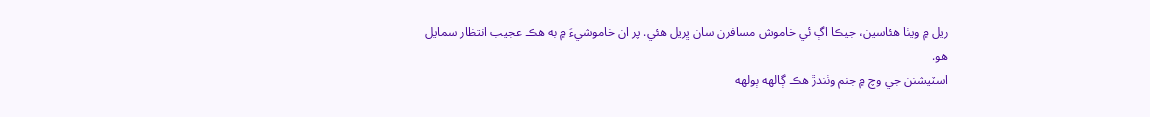ريل ۾ ويٺا هئاسين، جيڪا اڳ ئي خاموش مسافرن سان ڀريل هئي. پر ان خاموشيءَ ۾ به هڪ عجيب انتظار سمايل هو.
اسٽيشنن جي وچ ۾ جنم وٺندڙ هڪ ڳالهه ٻولهه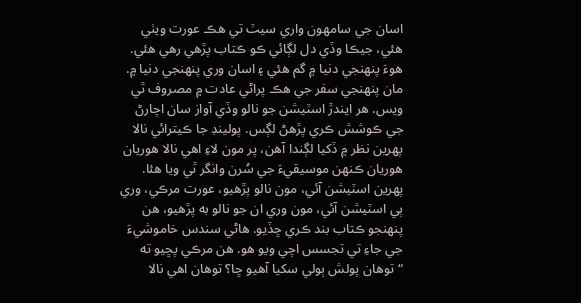اسان جي سامهون واري سيٽ تي هڪ عورت ويٺي هئي، جيڪا وڏي دل لڳائي ڪو ڪتاب پڙهي رهي هئي. هوءَ پنهنجي دنيا ۾ گم هئي ۽ اسان وري پنهنجي دنيا ۾. مان پنهنجي سفر جي هڪ پراڻي عادت ۾ مصروف ٿي ويس. هر ايندڙ اسٽيشن جو نالو وڏي آواز سان اچارڻ جي ڪوشش ڪري پڙهڻ لڳس. پولينڊ جا ڪيترائي نالا پهرين نظر ۾ ڏکيا لڳندا آهن، پر مون لاءِ اهي نالا هوريان هوريان ڪنهن موسيقيءَ جي سُرن وانگر ٿي ويا هئا.
پهرين اسٽيشن آئي، مون نالو پڙهيو، عورت مرڪي، وري ٻي اسٽيشن آئي، مون وري ان جو نالو به پڙهيو، هن پنهنجو ڪتاب بند ڪري ڇڏيو. هاڻي سندس خاموشيءَ جي جاءِ تي تجسس اچي ويو هو. هن مرڪي پڇيو ته “توهان پولش ٻولي سکيا آهيو ڇا؟ توهان اهي نالا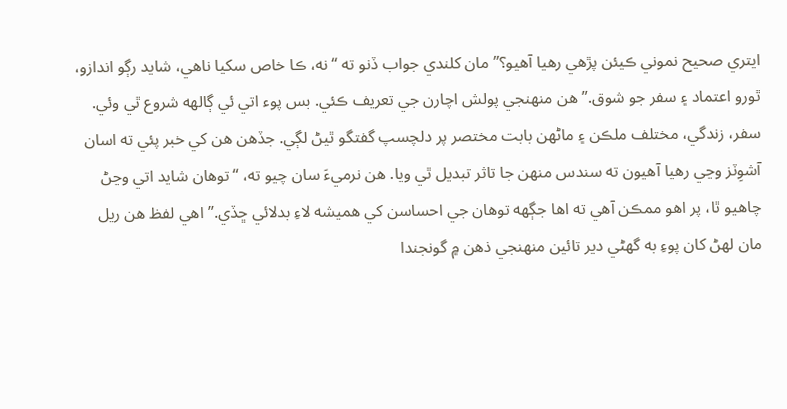ايتري صحيح نموني ڪيئن پڙهي رهيا آهيو؟” مان کلندي جواب ڏنو ته “نه، ڪا خاص سکيا ناهي، شايد رڳو اندازو، ٿورو اعتماد ۽ سفر جو شوق.” هن منهنجي پولش اچارن جي تعريف ڪئي. بس پوء اتي ئي ڳالهه شروع ٿي وئي.
سفر، زندگي، مختلف ملڪن ۽ ماڻهن بابت مختصر پر دلچسپ گفتگو ٿيڻ لڳي. جڏهن هن کي خبر پئي ته اسان آشوِٽز وڃي رهيا آهيون ته سندس منهن جا تاثر تبديل ٿي ويا. هن نرميءَ سان چيو ته، “توهان شايد اتي وڃڻ چاهيو ٿا، پر اهو ممڪن آهي ته اها جڳهه توهان جي احساسن کي هميشه لاءِ بدلائي ڇڏي.” اهي لفظ هن ريل مان لهڻ کان پوءِ به گهڻي دير تائين منهنجي ذهن ۾ گونجندا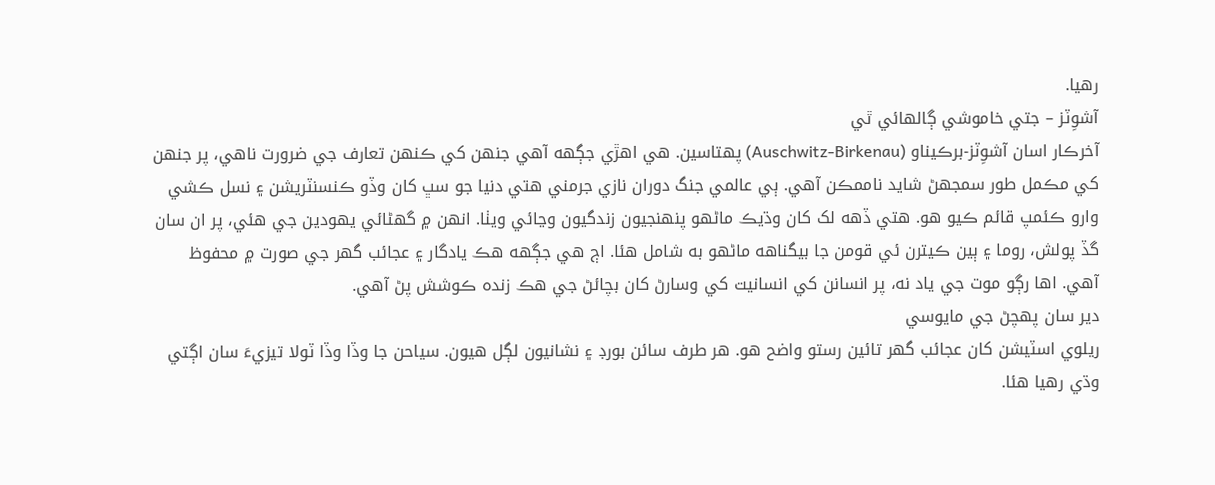رهيا.
آشوِٽز – جتي خاموشي ڳالهائي ٿي
آخرڪار اسان آشوِٽز-برڪيناو (Auschwitz-Birkenau) پهتاسين. هي اهڙي جڳهه آهي جنهن کي ڪنهن تعارف جي ضرورت ناهي، پر جنهن کي مڪمل طور سمجهڻ شايد ناممڪن آهي. ٻي عالمي جنگ دوران نازي جرمني هتي دنيا جو سڀ کان وڏو ڪنسنٽريشن ۽ نسل ڪشي وارو ڪئمپ قائم ڪيو هو. هتي ڏهه لک کان وڌيڪ ماڻهو پنهنجيون زندگيون وڃائي ويٺا. انهن ۾ گهڻائي يهودين جي هئي، پر ان سان گڏ پولش، روما ۽ ٻين ڪيترن ئي قومن جا بيگناهه ماڻهو به شامل هئا. اڄ هي جڳهه هڪ يادگار ۽ عجائب گهر جي صورت ۾ محفوظ آهي. اها رڳو موت جي ياد نه، پر انسانن کي انسانيت کي وسارڻ کان بچائڻ جي هڪ زنده ڪوشش پڻ آهي.
دير سان پهچڻ جي مايوسي
ريلوي اسٽيشن کان عجائب گهر تائين رستو واضح هو. هر طرف سائن بورڊ ۽ نشانيون لڳل هيون. سياحن جا وڏا وڏا ٽولا تيزيءَ سان اڳتي وڌي رهيا هئا.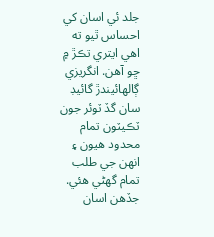جلد ئي اسان کي احساس ٿيو ته اهي ايتري تڪڙ ۾ ڇو آهن. انگريزي ڳالهائيندڙ گائيڊ سان گڏ ٽوئر جون ٽڪيٽون تمام محدود هيون ۽ انهن جي طلب تمام گهڻي هئي. جڏهن اسان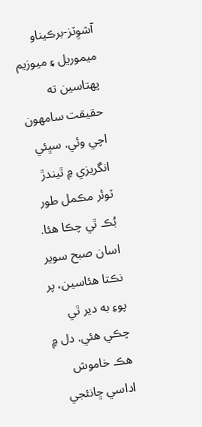آشوِٽز-برڪيناو ميموريل ۽ ميوزيم پهتاسين ته حقيقت سامهون اچي وئي. سڀئي انگريزي ۾ ٿيندڙ ٽوئر مڪمل طور بُڪ ٿي چڪا هئا. اسان صبح سوير نڪتا هئاسين، پر پوءِ به دير ٿي چڪي هئي. دل ۾ هڪ خاموش اداسي ڇانئجي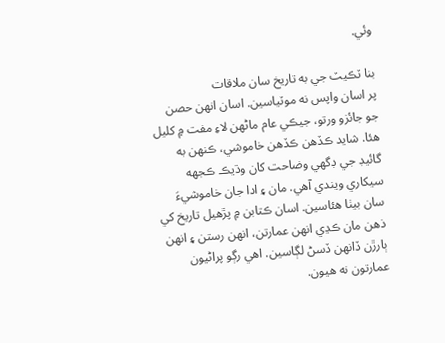وئي.

بنا ٽڪيٽ جي به تاريخ سان ملاقات
پر اسان واپس نه موٽياسين. اسان انهن حصن جو جائزو ورتو، جيڪي عام ماڻهن لاءِ مفت ۾ کليل هئا. شايد ڪڏهن ڪڏهن خاموشي، ڪنهن به گائيڊ جي ڊگهي وضاحت کان وڌيڪ ڪجهه سيکاري ويندي آهي. مان ۽ ادا جان خاموشيءَ سان بيٺا هئاسين. اسان ڪتابن ۾ پڙهيل تاريخ کي ذهن مان ڪڍي انهن عمارتن، انهن رستن ۽ انهن ٻارڙن ڏانهن ڏسڻ لڳاسين. اهي رڳو پراڻيون عمارتون نه هيون.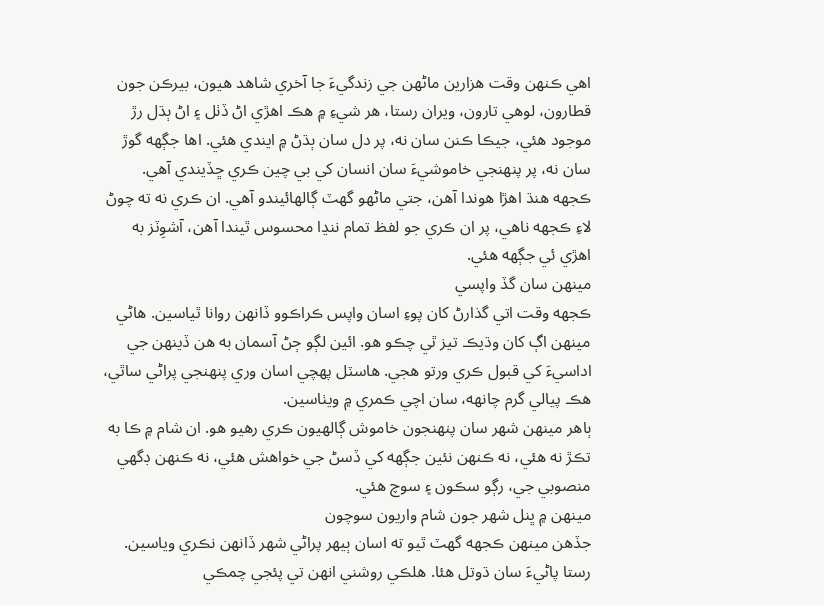اهي ڪنهن وقت هزارين ماڻهن جي زندگيءَ جا آخري شاهد هيون، بيرڪن جون قطارون، لوهي تارون، ويران رستا، هر شيءِ ۾ هڪ اهڙي اڻ ڏٺل ۽ اڻ ٻڌل رڙ موجود هئي، جيڪا ڪنن سان نه، پر دل سان ٻڌڻ ۾ ايندي هئي. اها جڳهه گوڙ سان نه، پر پنهنجي خاموشيءَ سان انسان کي بي چين ڪري ڇڏيندي آهي. ڪجهه هنڌ اهڙا هوندا آهن، جتي ماڻهو گهٽ ڳالهائيندو آهي. ان ڪري نه ته چوڻ لاءِ ڪجهه ناهي، پر ان ڪري جو لفظ تمام ننڍا محسوس ٿيندا آهن، آشوِٽز به اهڙي ئي جڳهه هئي.
مينهن سان گڏ واپسي
ڪجهه وقت اتي گذارڻ کان پوءِ اسان واپس ڪراڪوو ڏانهن روانا ٿياسين. هاڻي مينهن اڳ کان وڌيڪ تيز ٿي چڪو هو. ائين لڳو ڄڻ آسمان به هن ڏينهن جي اداسيءَ کي قبول ڪري ورتو هجي. هاسٽل پهچي اسان وري پنهنجي پراڻي ساٿي، هڪ پيالي گرم چانهه، سان اچي ڪمري ۾ ويٺاسين.
ٻاهر مينهن شهر سان پنهنجون خاموش ڳالهيون ڪري رهيو هو. ان شام ۾ ڪا به تڪڙ نه هئي، نه ڪنهن نئين جڳهه کي ڏسڻ جي خواهش هئي، نه ڪنهن ڊگهي منصوبي جي، رڳو سڪون ۽ سوچ هئي.
مينهن ۾ ڀنل شهر جون شام واريون سوچون
جڏهن مينهن ڪجهه گهٽ ٿيو ته اسان ٻيهر پراڻي شهر ڏانهن نڪري وياسين. رستا پاڻيءَ سان ڌوتل هئا. هلڪي روشني انهن تي پئجي چمڪي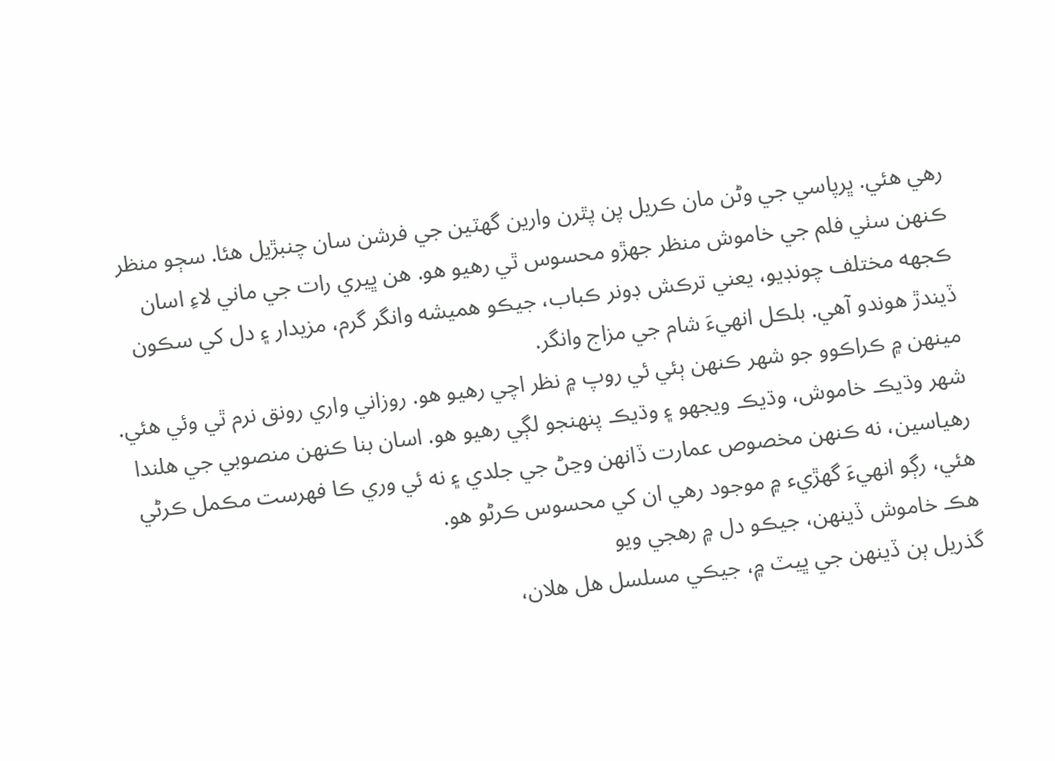رهي هئي. ڀرپاسي جي وڻن مان ڪريل پن پٿرن وارين گهٽين جي فرشن سان چنبڙيل هئا. سڄو منظر ڪنهن سٺي فلم جي خاموش منظر جهڙو محسوس ٿي رهيو هو. هن ڀيري رات جي ماني لاءِ اسان ڪجهه مختلف چونڊيو، يعني ترڪش ڊونر ڪباب، جيڪو هميشه وانگر گرم، مزيدار ۽ دل کي سڪون ڏيندڙ هوندو آهي. بلڪل انهيءَ شام جي مزاج وانگر.
مينهن ۾ ڪراڪوو جو شهر ڪنهن ٻئي ئي روپ ۾ نظر اچي رهيو هو. روزاني واري رونق نرم ٿي وئي هئي. شهر وڌيڪ خاموش، وڌيڪ ويجهو ۽ وڌيڪ پنهنجو لڳي رهيو هو. اسان بنا ڪنهن منصوبي جي هلندا رهياسين، نه ڪنهن مخصوص عمارت ڏانهن وڃڻ جي جلدي ۽ نه ئي وري ڪا فهرست مڪمل ڪرڻي هئي، رڳو انهيءَ گهڙيء ۾ موجود رهي ان کي محسوس ڪرڻو هو.
هڪ خاموش ڏينهن، جيڪو دل ۾ رهجي ويو
گذريل ٻن ڏينهن جي ڀيٽ ۾، جيڪي مسلسل هل هلان،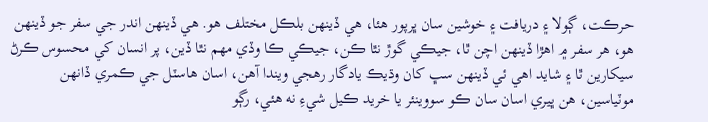حرڪت، ڳولا ۽ دريافت ۽ خوشين سان ڀرپور هئا، هي ڏينهن بلڪل مختلف هو. هي ڏينهن اندر جي سفر جو ڏينهن هو، هر سفر ۾ اهڙا ڏينهن اچن ٿا، جيڪي گوڙ نٿا ڪن، جيڪي ڪا وڏي مهم نٿا ڏين، پر انسان کي محسوس ڪرڻ سيکارين ٿا ۽ شايد اهي ئي ڏينهن سڀ کان وڌيڪ يادگار رهجي ويندا آهن، اسان هاسٽل جي ڪمري ڏانهن موٽياسين، هن ڀيري اسان سان ڪو سووينئر يا خريد ڪيل شيءِ نه هئي، رڳو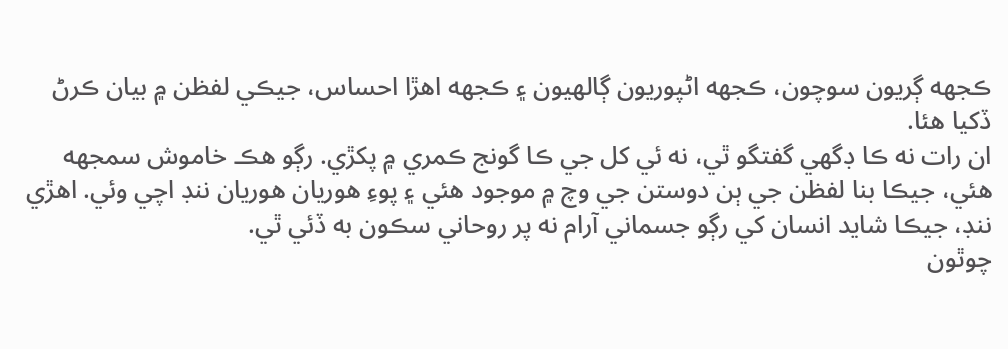ڪجهه ڳريون سوچون، ڪجهه اڻپوريون ڳالهيون ۽ ڪجهه اهڙا احساس، جيڪي لفظن ۾ بيان ڪرڻ ڏکيا هئا.
ان رات نه ڪا ڊگهي گفتگو ٿي، نه ئي کل جي ڪا گونج ڪمري ۾ پکڙي. رڳو هڪ خاموش سمجهه هئي، جيڪا بنا لفظن جي ٻن دوستن جي وچ ۾ موجود هئي ۽ پوءِ هوريان هوريان ننڊ اچي وئي. اهڙي ننڊ، جيڪا شايد انسان کي رڳو جسماني آرام نه پر روحاني سڪون به ڏئي ٿي.
چوٿون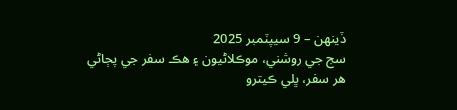ڏينهن – 9 سيپٽمبر 2025
سج جي روشني، موڪلاڻيون ۽ هڪ سفر جي پڄاڻي
هر سفر، ڀلي ڪيترو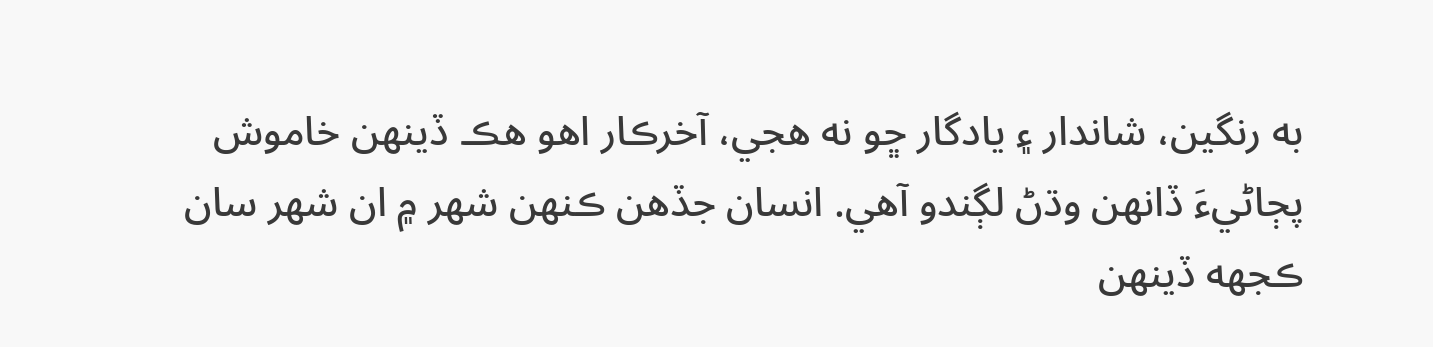به رنگين، شاندار ۽ يادگار ڇو نه هجي، آخرڪار اهو هڪ ڏينهن خاموش پڄاڻيءَ ڏانهن وڌڻ لڳندو آهي. انسان جڏهن ڪنهن شهر ۾ ان شهر سان ڪجهه ڏينهن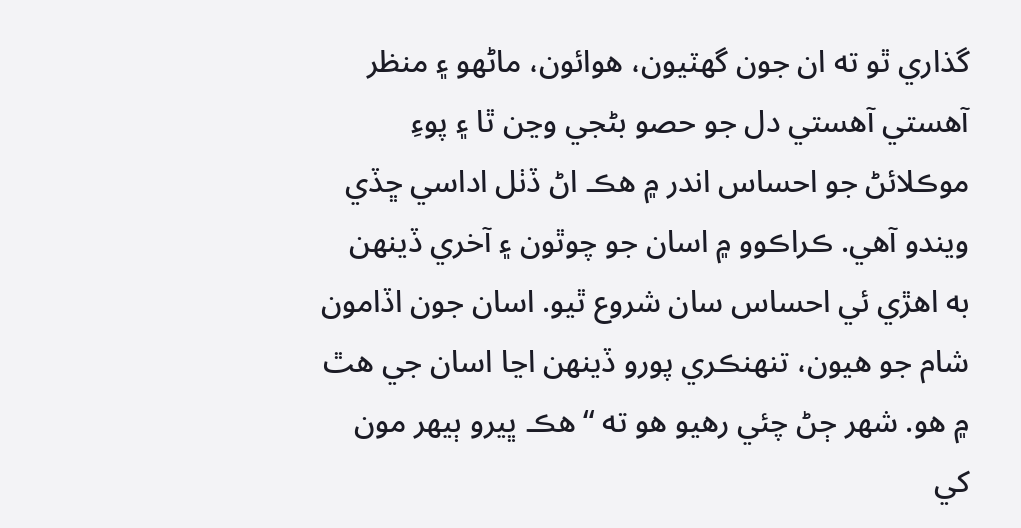گذاري ٿو ته ان جون گهٽيون، هوائون، ماڻهو ۽ منظر آهستي آهستي دل جو حصو بڻجي وڃن ٿا ۽ پوءِ موڪلائڻ جو احساس اندر ۾ هڪ اڻ ڏٺل اداسي ڇڏي ويندو آهي. ڪراڪوو ۾ اسان جو چوٿون ۽ آخري ڏينهن به اهڙي ئي احساس سان شروع ٿيو. اسان جون اڏامون شام جو هيون، تنهنڪري پورو ڏينهن اڃا اسان جي هٿ ۾ هو. شهر ڄڻ چئي رهيو هو ته “هڪ ڀيرو ٻيهر مون کي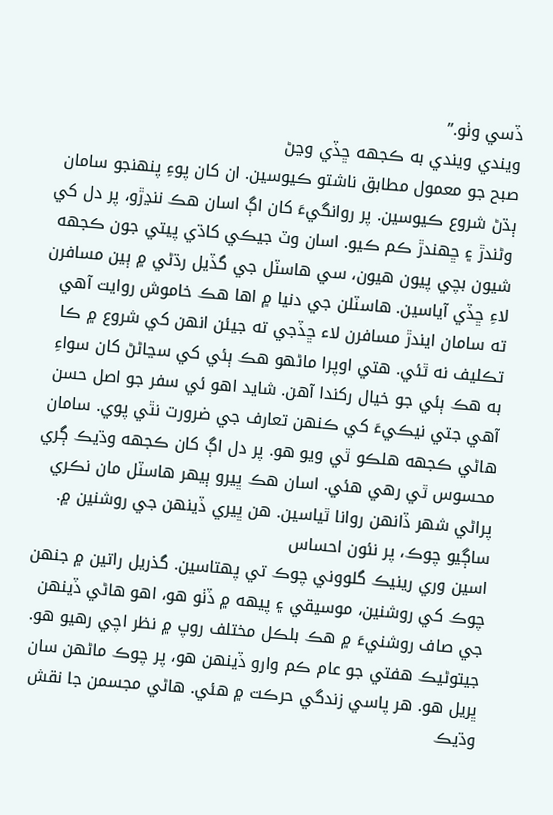ڏسي وٺو.”
ويندي ويندي به ڪجهه ڇڏي وڃڻ
صبح جو معمول مطابق ناشتو ڪيوسين. ان کان پوءِ پنهنجو سامان ٻڌڻ شروع ڪيوسين. پر روانگيءَ کان اڳ اسان هڪ ننڍڙو، پر دل کي وڻندڙ ۽ ڇهندڙ ڪم ڪيو. اسان وٽ جيڪي کاڌي پيتي جون ڪجهه شيون بچي پيون هيون، سي هاسٽل جي گڏيل رڌڻي ۾ ٻين مسافرن لاءِ ڇڏي آياسين. هاسٽلن جي دنيا ۾ اها هڪ خاموش روايت آهي ته سامان ايندڙ مسافرن لاء ڇڏجي ته جيئن انهن کي شروع ۾ ڪا تڪليف نه ٿئي. هتي اوپرا ماڻهو هڪ ٻئي کي سڃاڻڻ کان سواءِ به هڪ ٻئي جو خيال رکندا آهن. شايد اهو ئي سفر جو اصل حسن آهي جتي نيڪيءَ کي ڪنهن تعارف جي ضرورت نٿي پوي. سامان هاڻي ڪجهه هلڪو ٿي ويو هو. پر دل اڳ کان ڪجهه وڌيڪ ڳري محسوس ٿي رهي هئي. اسان هڪ ڀيرو ٻيهر هاسٽل مان نڪري پراڻي شهر ڏانهن روانا ٿياسين. هن ڀيري ڏينهن جي روشنين ۾.
ساڳيو چوڪ، پر نئون احساس
اسين وري رينيڪ گلووني چوڪ تي پهتاسين. گذريل راتين ۾ جنهن چوڪ کي روشنين، موسيقي ۽ پيهه ۾ ڏٺو هو، اهو هاڻي ڏينهن جي صاف روشنيءَ ۾ هڪ بلڪل مختلف روپ ۾ نظر اچي رهيو هو. جيتوڻيڪ هفتي جو عام ڪم وارو ڏينهن هو، پر چوڪ ماڻهن سان ڀريل هو. هر پاسي زندگي حرڪت ۾ هئي. هاڻي مجسمن جا نقش وڌيڪ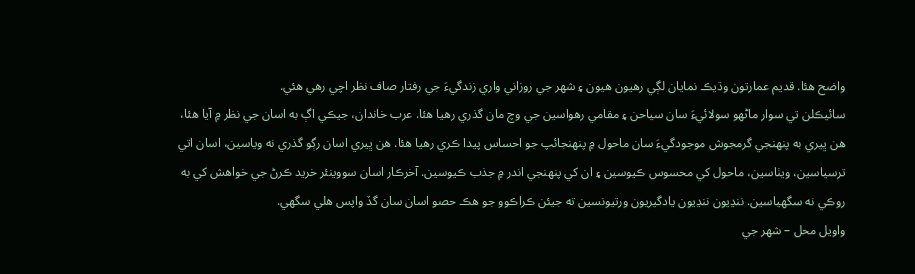واضح هئا. قديم عمارتون وڌيڪ نمايان لڳي رهيون هيون ۽ شهر جي روزاني واري زندگيءَ جي رفتار صاف نظر اچي رهي هئي.
سائيڪلن تي سوار ماڻهو سولائيءَ سان سياحن ۽ مقامي رهواسين جي وچ مان گذري رهيا هئا. عرب خاندان، جيڪي اڳ به اسان جي نظر ۾ آيا هئا، هن ڀيري به پنهنجي گرمجوش موجودگيءَ سان ماحول ۾ پنهنجائپ جو احساس پيدا ڪري رهيا هئا. هن ڀيري اسان رڳو گذري نه وياسين، اسان اتي ترسياسين، ويٺاسين، ماحول کي محسوس ڪيوسين ۽ ان کي پنهنجي اندر ۾ جذب ڪيوسين. آخرڪار اسان سووينئر خريد ڪرڻ جي خواهش کي به روڪي نه سگهياسين. ننڍيون ننڍيون يادگيريون ورتيونسين ته جيئن ڪراڪوو جو هڪ حصو اسان سان گڏ واپس هلي سگهي.
واويل محل – شهر جي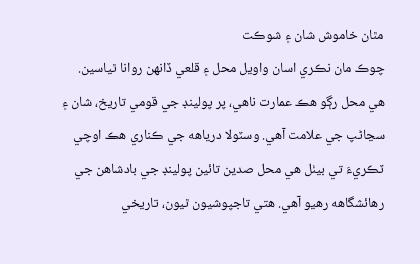مٿان خاموش شان ۽ شوڪت
چوڪ مان نڪري اسان واويل محل ۽ قلعي ڏانهن روانا ٿياسين. هي محل رڳو هڪ عمارت ناهي، پر پولينڊ جي قومي تاريخ، شان ۽ سڃاڻپ جي علامت آهي. وسٽولا درياهه جي ڪناري هڪ اوچي ٽڪريءَ تي بيٺل هي محل صدين تائين پولينڊ جي بادشاهن جي رهائشگاهه رهيو آهي. هتي تاجپوشيون ٿيون، تاريخي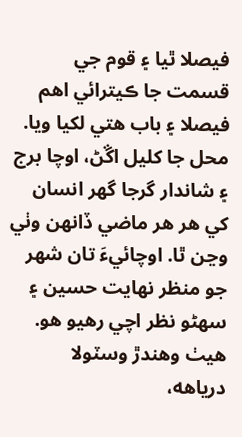فيصلا ٿيا ۽ قوم جي قسمت جا ڪيترائي اهم فيصلا ۽ باب هتي لکيا ويا.
محل جا کليل اڱڻ، اوچا برج ۽ شاندار گرجا گهر انسان کي هر هر ماضي ڏانهن وٺي وڃن ٿا. اوچائيءَ تان شهر جو منظر نهايت حسين ۽ سهڻو نظر اچي رهيو هو. هيٺ وهندڙ وسٽولا درياهه،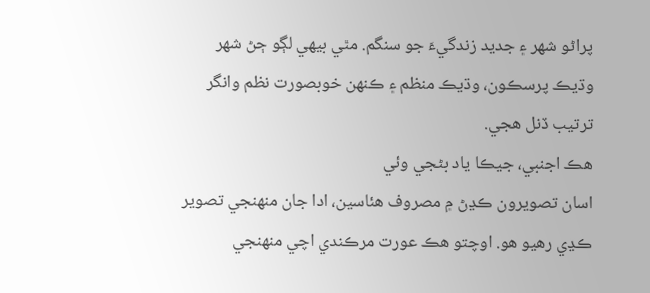پراڻو شهر ۽ جديد زندگيءَ جو سنگم. مٿي بيهي لڳو ڄڻ شهر وڌيڪ پرسڪون، وڌيڪ منظم ۽ ڪنهن خوبصورت نظم وانگر ترتيب ڏنل هجي.
هڪ اجنبي، جيڪا ياد بڻجي وئي
اسان تصويرون ڪڍڻ ۾ مصروف هئاسين، ادا جان منهنجي تصوير ڪڍي رهيو هو. اوچتو هڪ عورت مرڪندي اچي منهنجي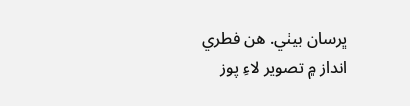ڀرسان بيٺي. هن فطري انداز ۾ تصوير لاءِ پوز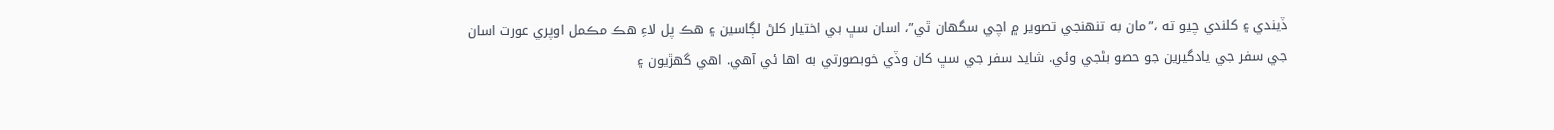ڏيندي ۽ کلندي چيو ته ،”مان به تنهنجي تصوير ۾ اچي سگهان ٿي”، اسان سڀ بي اختيار کلڻ لڳاسين ۽ هڪ پل لاءِ هڪ مڪمل اوپري عورت اسان جي سفر جي يادگيرين جو حصو بڻجي وئي. شايد سفر جي سڀ کان وڏي خوبصورتي به اها ئي آهي. اهي گهڙيون ۽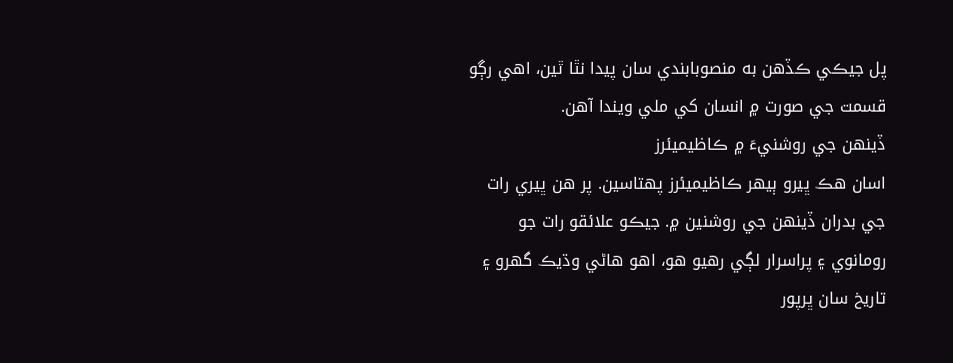پل جيڪي ڪڏهن به منصوبابندي سان پيدا نٿا ٿين، اهي رڳو قسمت جي صورت ۾ انسان کي ملي ويندا آهن.
ڏينهن جي روشنيءَ ۾ ڪاظيميئرز
اسان هڪ ڀيرو ٻيهر ڪاظيميئرز پهتاسين. پر هن ڀيري رات جي بدران ڏينهن جي روشنين ۾. جيڪو علائقو رات جو رومانوي ۽ پراسرار لڳي رهيو هو، اهو هاڻي وڌيڪ گهرو ۽ تاريخ سان ڀرپور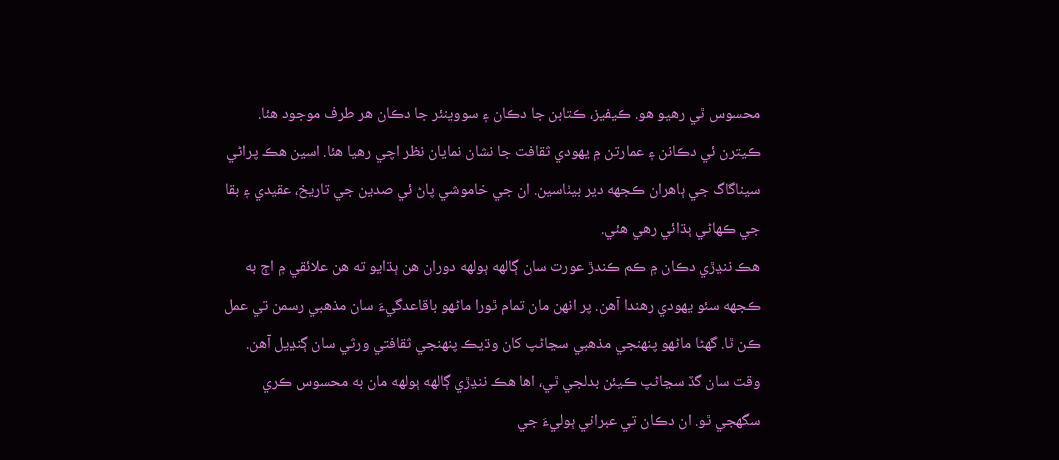محسوس ٿي رهيو هو. ڪيفيز، ڪتابن جا دڪان ۽ سووينئر جا دڪان هر طرف موجود هئا. ڪيترن ئي دڪانن ۽ عمارتن ۾ يهودي ثقافت جا نشان نمايان نظر اچي رهيا هئا. اسين هڪ پراڻي سيناگاگ جي ٻاهران ڪجهه دير بيٺاسين. ان جي خاموشي پاڻ ئي صدين جي تاريخ، عقيدي ۽ بقا جي ڪهاڻي ٻڌائي رهي هئي.
هڪ ننڍڙي دڪان ۾ ڪم ڪندڙ عورت سان ڳالهه ٻولهه دوران هن ٻڌايو ته هن علائقي ۾ اڄ به ڪجهه سئو يهودي رهندا آهن. پر انهن مان تمام ٿورا ماڻهو باقاعدگيءَ سان مذهبي رسمن تي عمل ڪن ٿا. گهڻا ماڻهو پنهنجي مذهبي سڃاڻپ کان وڌيڪ پنهنجي ثقافتي ورثي سان ڳنڍيل آهن. وقت سان گڏ سڃاڻپ ڪيئن بدلجي ٿي، اها هڪ ننڍڙي ڳالهه ٻولهه مان به محسوس ڪري سگهجي ٿو. ان دڪان تي عبراني ٻوليءَ جي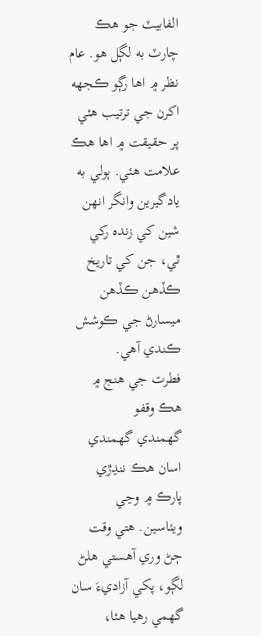الفابيٽ جو هڪ چارٽ به لڳل هو. عام نظر ۾ اها رڳو ڪجهه اکرن جي ترتيب هئي پر حقيقت ۾ اها هڪ علامت هئي. ٻولي به يادگيرين وانگر انهن شين کي زنده رکي ٿي، جن کي تاريخ ڪڏهن ڪڏهن ميسارڻ جي ڪوشش ڪندي آهي.
فطرت جي هنج ۾ هڪ وقفو
گهمندي گهمندي اسان هڪ ننڍڙي پارڪ ۾ وڃي ويٺاسين. هتي وقت ڄڻ وري آهستي هلڻ لڳو، پکي آزاديءَ سان گهمي رهيا هئا،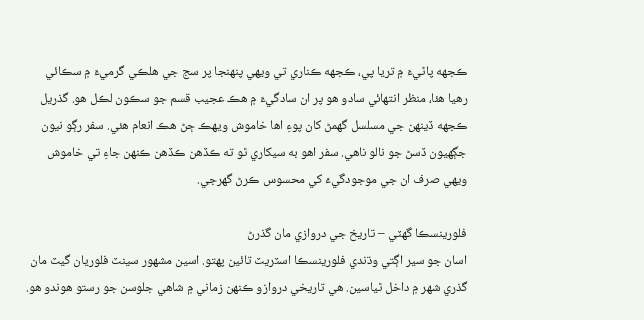ڪجهه پاڻيءَ ۾ تريا پي، ڪجهه ڪناري تي ويهي پنهنجا پر سج جي هلڪي گرميءَ ۾ سڪائي رهيا هئا، منظر انتهائي سادو هو پر ان سادگيءَ ۾ هڪ عجيب قسم جو سڪون لڪل هو. گذريل ڪجهه ڏينهن جي مسلسل گهمڻ کان پوءِ اها خاموش ويهڪ ڄڻ هڪ انعام هئي. سفر رڳو نيون جڳهيون ڏسڻ جو نالو ناهي. سفر اهو به سيکاري ٿو ته ڪڏهن ڪڏهن ڪنهن جاءِ تي خاموش ويهي صرف ان جي موجودگيءَ کي محسوس ڪرڻ گهرجي.

فلورينسڪا گهٽي – تاريخ جي دروازي مان گذرڻ
اسان جو سير اڳتي وڌندي فلورينسڪا اسٽريٽ تائين پهتو. اسين مشهور سينٽ فلوريان گيٽ مان گذري شهر ۾ داخل ٿياسين. هي تاريخي دروازو ڪنهن زماني ۾ شاهي جلوسن جو رستو هوندو هو.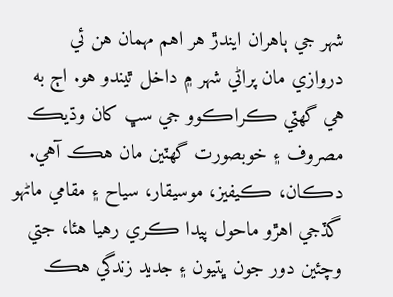شهر جي ٻاهران ايندڙ هر اهم مهمان هن ئي دروازي مان پراڻي شهر ۾ داخل ٿيندو هو. اڄ به هي گهٽي ڪراڪوو جي سڀ کان وڌيڪ مصروف ۽ خوبصورت گهٽين مان هڪ آهي. دڪان، ڪيفيز، موسيقار، سياح ۽ مقامي ماڻهو گڏجي اهڙو ماحول پيدا ڪري رهيا هئا، جتي وچئين دور جون ڀتيون ۽ جديد زندگي هڪ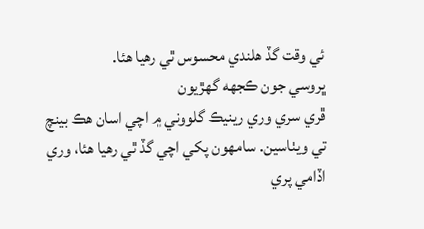ئي وقت گڏ هلندي محسوس ٿي رهيا هئا.
ڀروسي جون ڪجهه گهڙيون
ڦري سري وري رينيڪ گلووني ۾ اچي اسان هڪ بينچ تي ويٺاسين. سامهون پکي اچي گڏ ٿي رهيا هئا، وري اڏامي پري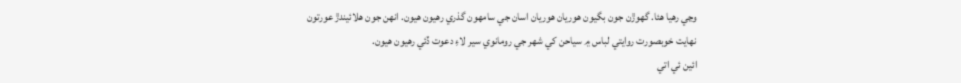وڃي رهيا هئا. گهوڙن جون بگيون هوريان هوريان اسان جي سامهون گذري رهيون هيون. انهن جون هلائيندڙ عورتون نهايت خوبصورت روايتي لباس ۾ سياحن کي شهر جي رومانوي سير لاءِ دعوت ڏئي رهيون هيون.
ائين ئي اتي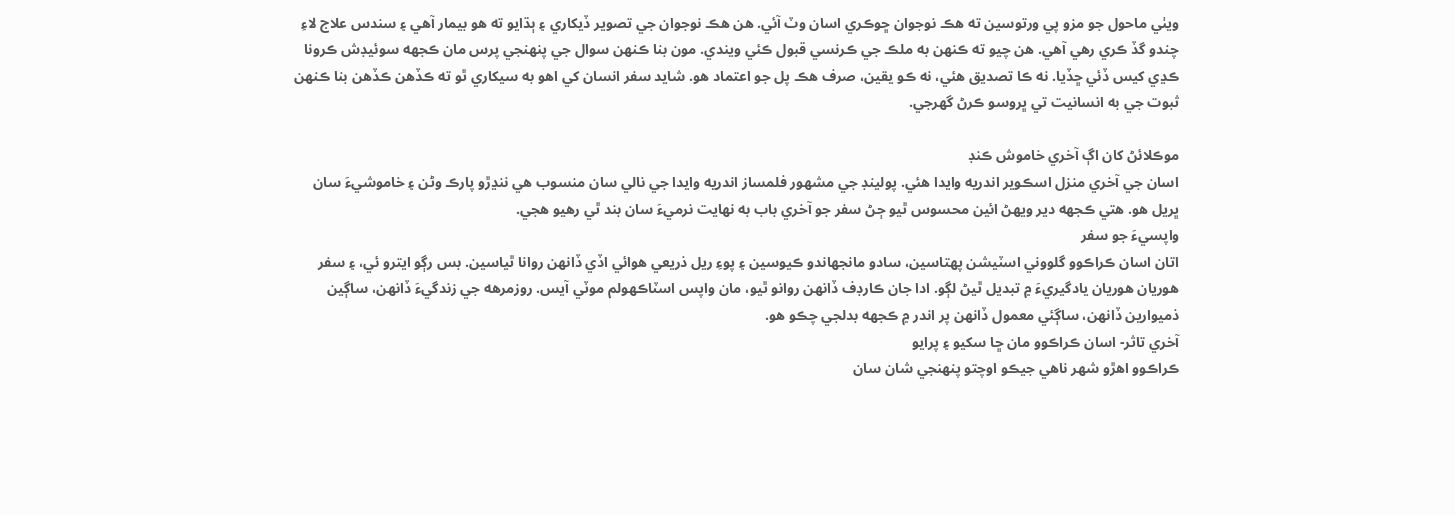ويٺي ماحول جو مزو پي ورتوسين ته هڪ نوجوان ڇوڪري اسان وٽ آئي. هن هڪ نوجوان جي تصوير ڏيکاري ۽ ٻڌايو ته هو بيمار آهي ۽ سندس علاج لاءِ چندو گڏ ڪري رهي آهي. هن چيو ته ڪنهن به ملڪ جي ڪرنسي قبول ڪئي ويندي. مون بنا ڪنهن سوال جي پنهنجي پرس مان ڪجهه سوئيڊش ڪرونا ڪڍي کيس ڏئي ڇڏيا. نه ڪا تصديق هئي، نه ڪو يقين، صرف هڪ پل جو اعتماد هو. شايد سفر انسان کي اهو به سيکاري ٿو ته ڪڏهن ڪڏهن بنا ڪنهن ثبوت جي به انسانيت تي ڀروسو ڪرڻ گهرجي.

موڪلائڻ کان اڳ آخري خاموش ڪنڊ
اسان جي آخري منزل اسڪوير اندريه وايدا هئي. پولينڊ جي مشهور فلمساز اندريه وايدا جي نالي سان منسوب هي ننڍڙو پارڪ وڻن ۽ خاموشيءَ سان ڀريل هو. هتي ڪجهه دير ويهڻ ائين محسوس ٿيو ڄڻ سفر جو آخري باب به نهايت نرميءَ سان بند ٿي رهيو هجي.
واپسيءَ جو سفر
اتان اسان ڪراڪوو گلووني اسٽيشن پهتاسين، سادو مانجهاندو ڪيوسين ۽ پوءِ ريل ذريعي هوائي اڏي ڏانهن روانا ٿياسين. بس رڳو ايترو ئي، ۽ سفر هوريان هوريان يادگيريءَ ۾ تبديل ٿيڻ لڳو. ادا جان ڪارڊف ڏانهن روانو ٿيو، مان واپس اسٽاڪهولم موٽي آيس. روزمرهه جي زندگيءَ ڏانهن، ساڳين ذميوارين ڏانهن، ساڳئي معمول ڏانهن پر اندر ۾ ڪجهه بدلجي چڪو هو.
آخري تاثر- اسان ڪراڪوو مان ڇا سکيو ۽ پرايو
ڪراڪوو اهڙو شهر ناهي جيڪو اوچتو پنهنجي شان سان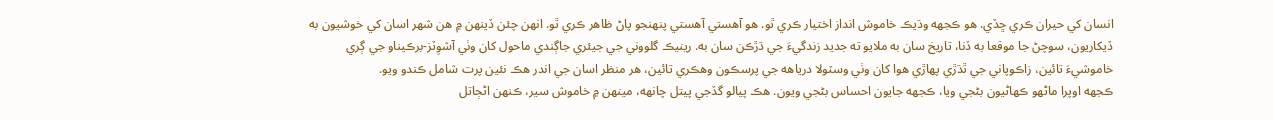انسان کي حيران ڪري ڇڏي. هو ڪجهه وڌيڪ خاموش انداز اختيار ڪري ٿو. هو آهستي آهستي پنهنجو پاڻ ظاهر ڪري ٿو. انهن چئن ڏينهن ۾ هن شهر اسان کي خوشيون به ڏيکاريون، سوچڻ جا موقعا به ڏنا، تاريخ سان به ملايو ته جديد زندگيءَ جي ڌڙڪن سان به. رينيڪ گلووني جي جيئري جاڳندي ماحول کان وٺي آشوِٽز-برڪيناو جي ڳري خاموشيءَ تائين، زاڪوپاني جي ٿڌڙي پهاڙي هوا کان وٺي وسٽولا درياهه جي پرسڪون وهڪري تائين، هر منظر اسان جي اندر هڪ نئين پرت شامل ڪندو ويو.
ڪجهه اوپرا ماڻهو ڪهاڻيون بڻجي ويا، ڪجهه جايون احساس بڻجي ويون. هڪ پيالو گڏجي پيتل چانهه، مينهن ۾ خاموش سير، ڪنهن اڻڄاتل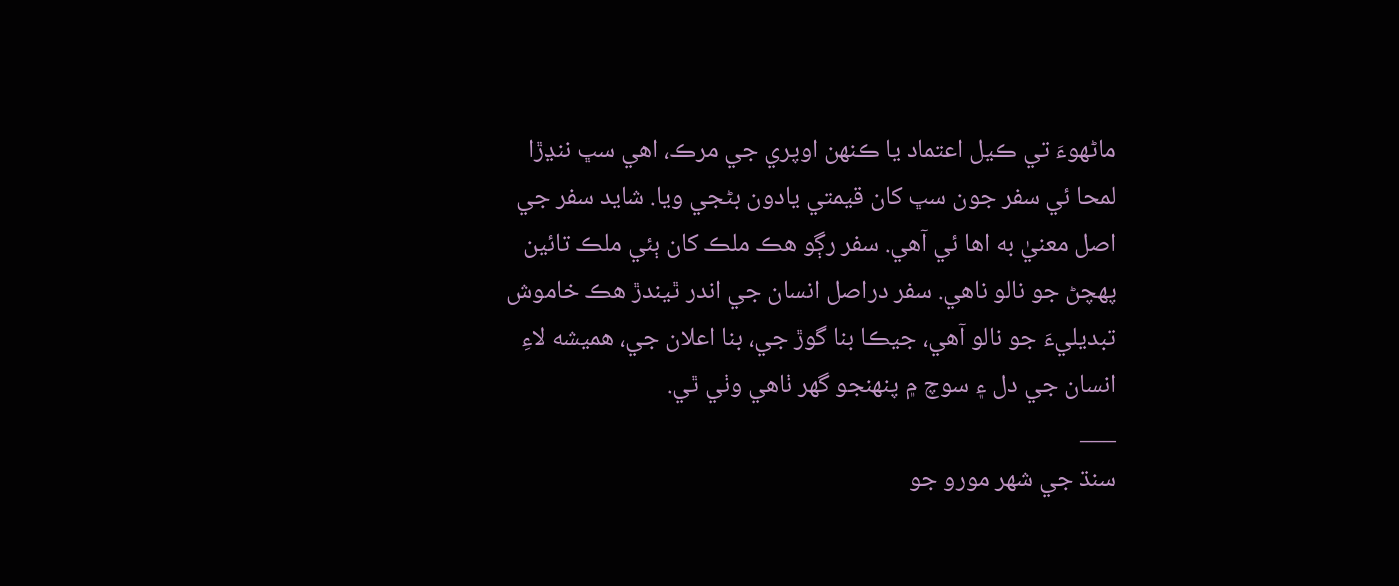ماڻهوءَ تي ڪيل اعتماد يا ڪنهن اوپري جي مرڪ، اهي سڀ ننڍڙا لمحا ئي سفر جون سڀ کان قيمتي يادون بڻجي ويا. شايد سفر جي اصل معنيٰ به اها ئي آهي. سفر رڳو هڪ ملڪ کان ٻئي ملڪ تائين پهچڻ جو نالو ناهي. سفر دراصل انسان جي اندر ٿيندڙ هڪ خاموش تبديليءَ جو نالو آهي، جيڪا بنا گوڙ جي، بنا اعلان جي، هميشه لاءِ انسان جي دل ۽ سوچ ۾ پنهنجو گهر ٺاهي وٺي ٿي.
___
سنڌ جي شھر مورو جو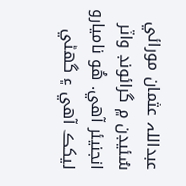عبداللہ عثمان مورائي سُئيڊن ۾ گرائونڊ واٽر انجنيئر آھي. ھُو ناميارو ليکڪ آھي ۽ گھڻي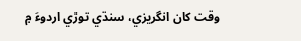وقت کان انگريزي، سنڌي توڙي اردوءَ ۾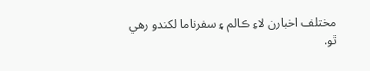مختلف اخبارن لاءِ ڪالم ۽ سفرناما لکندو رھي ٿو.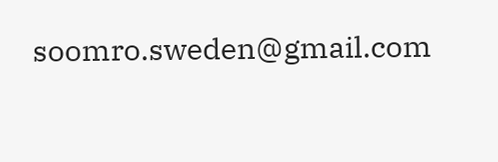soomro.sweden@gmail.com